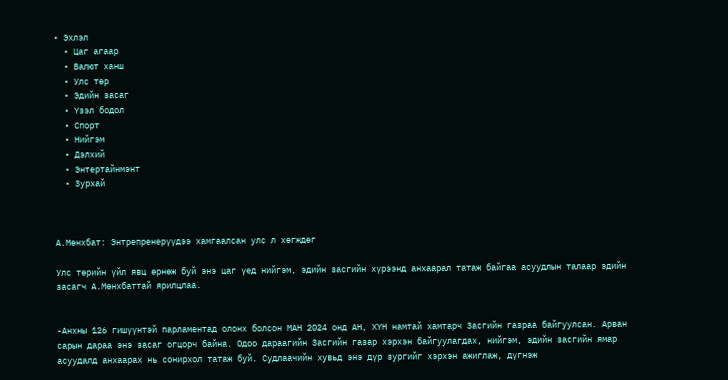• Эхлэл
  • Цаг агаар
  • Валют ханш
  • Улс төр
  • Эдийн засаг
  • Үзэл бодол
  • Спорт
  • Нийгэм
  • Дэлхий
  • Энтертайнмэнт
  • Зурхай



А.Мөнхбат: Энтрепренерүүдээ хамгаалсан улс л хөгждөг

Улс төрийн үйл явц өрнөж буй энэ цаг үед нийгэм, эдийн засгийн хүрээнд анхаарал татаж байгаа асуудлын талаар эдийн засагч А.Мөнхбаттай ярилцлаа.


-Анхны 126 гишүүнтэй парламентад олонх болсон МАН 2024 онд АН, ХҮН намтай хамтарч Засгийн газраа байгуулсан. Арван сарын дараа энэ засаг огцорч байна. Одоо дараагийн Засгийн газар хэрхэн байгуулагдах, нийгэм, эдийн засгийн ямар асуудалд анхаарах нь сонирхол татаж буй. Судлаачийн хувьд энэ дүр зургийг хэрхэн ажиглаж, дүгнэж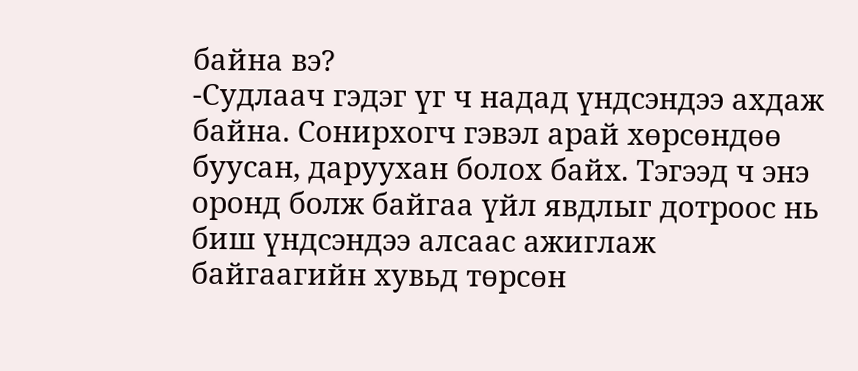байна вэ?
-Судлаач гэдэг үг ч надад үндсэндээ ахдаж байна. Сонирхогч гэвэл арай хөрсөндөө буусан, даруухан болох байх. Тэгээд ч энэ оронд болж байгаа үйл явдлыг дотроос нь биш үндсэндээ алсаас ажиглаж байгаагийн хувьд төрсөн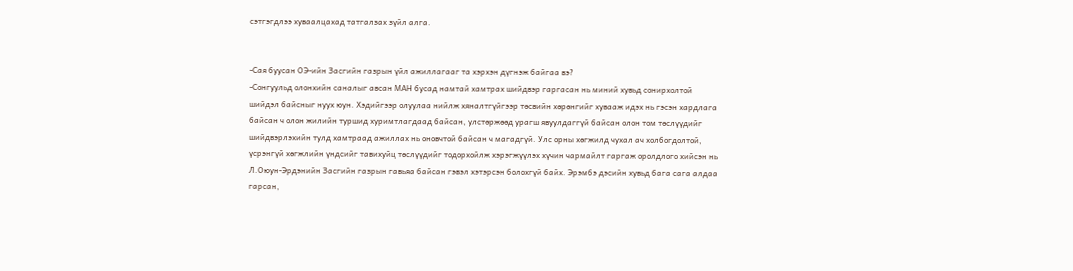сэтгэгдлээ хуваалцахад татгалзах зүйл алга.


-Сая буусан ОЭ-ийн Засгийн газрын үйл ажиллагааг та хэрхэн дүгнэж байгаа вэ?
-Сонгуульд олонхийн саналыг авсан МАН бусад намтай хамтрах шийдвэр гаргасан нь миний хувьд сонирхолтой шийдэл байсныг нуух юун. Хэдийгээр олуулаа нийлж хяналтгүйгээр төсвийн хөрөнгийг хувааж идэх нь гэсэн хардлага байсан ч олон жилийн туршид хуримтлагдаад байсан, улстөржөөд урагш явуулдаггүй байсан олон том төслүүдийг шийдвэрлэхийн тулд хамтраад ажиллах нь оновчтой байсан ч магадгүй. Улс орны хөгжилд чухал ач холбогдолтой, үсрэнгүй хөгжлийн үндсийг тавихуйц төслүүдийг тодорхойлж хэрэгжүүлэх хүчин чармайлт гаргаж оролдлого хийсэн нь Л.Оюун-Эрдэнийн Засгийн газрын гавьяа байсан гэвэл хэтэрсэн болохгүй байх. Эрэмбэ дэсийн хувьд бага сага алдаа гарсан,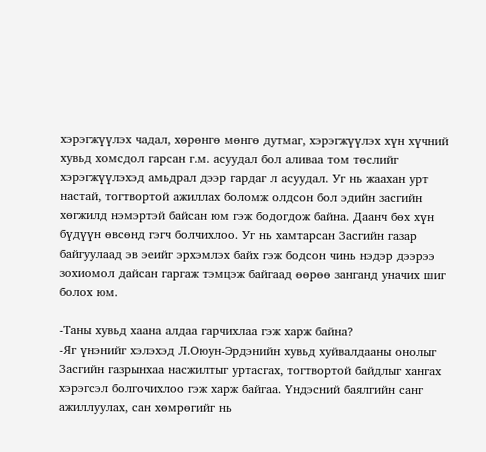хэрэгжүүлэх чадал, хөрөнгө мөнгө дутмаг, хэрэгжүүлэх хүн хүчний хувьд хомсдол гарсан г.м. асуудал бол аливаа том төслийг хэрэгжүүлэхэд амьдрал дээр гардаг л асуудал. Уг нь жаахан урт настай, тогтвортой ажиллах боломж олдсон бол эдийн засгийн хөгжилд нэмэртэй байсан юм гэж бодогдож байна. Даанч бөх хүн бүдүүн өвсөнд гэгч болчихлоо. Уг нь хамтарсан Засгийн газар байгуулаад эв эеийг эрхэмлэх байх гэж бодсон чинь нэдэр дээрээ зохиомол дайсан гаргаж тэмцэж байгаад өөрөө занганд уначих шиг болох юм.

-Таны хувьд хаана алдаа гарчихлаа гэж харж байна?
-Яг үнэнийг хэлэхэд Л.Оюун-Эрдэнийн хувьд хуйвалдааны онолыг Засгийн газрынхаа насжилтыг уртасгах, тогтвортой байдлыг хангах хэрэгсэл болгочихлоо гэж харж байгаа. Үндэсний баялгийн санг ажиллуулах, сан хөмрөгийг нь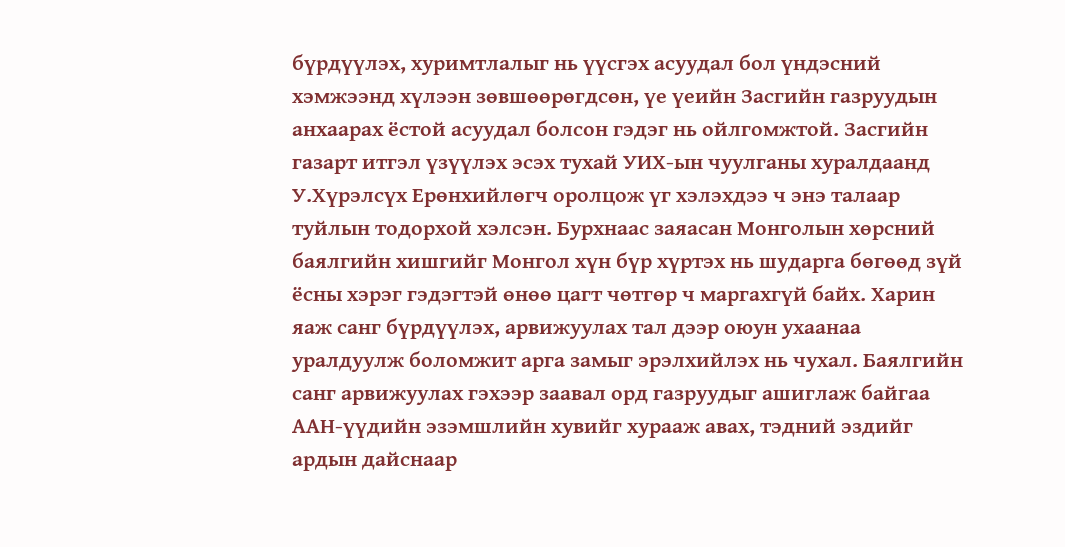бүрдүүлэх, хуримтлалыг нь үүсгэх асуудал бол үндэсний хэмжээнд хүлээн зөвшөөрөгдсөн, үе үеийн Засгийн газруудын анхаарах ёстой асуудал болсон гэдэг нь ойлгомжтой. Засгийн газарт итгэл үзүүлэх эсэх тухай УИХ-ын чуулганы хуралдаанд У.Хүрэлсүх Ерөнхийлөгч оролцож үг хэлэхдээ ч энэ талаар туйлын тодорхой хэлсэн. Бурхнаас заяасан Монголын хөрсний баялгийн хишгийг Монгол хүн бүр хүртэх нь шударга бөгөөд зүй ёсны хэрэг гэдэгтэй өнөө цагт чөтгөр ч маргахгүй байх. Харин яаж санг бүрдүүлэх, арвижуулах тал дээр оюун ухаанаа уралдуулж боломжит арга замыг эрэлхийлэх нь чухал. Баялгийн санг арвижуулах гэхээр заавал орд газруудыг ашиглаж байгаа ААН-үүдийн эзэмшлийн хувийг хурааж авах, тэдний эздийг ардын дайснаар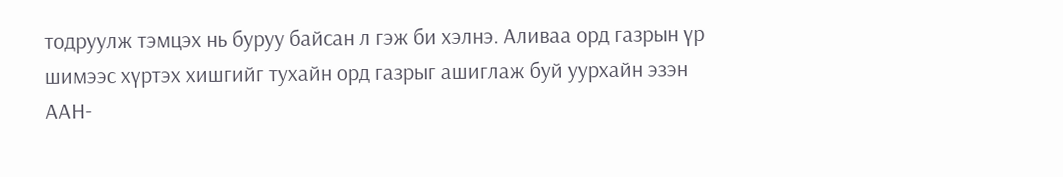тодруулж тэмцэх нь буруу байсан л гэж би хэлнэ. Аливаа орд газрын үр шимээс хүртэх хишгийг тухайн орд газрыг ашиглаж буй уурхайн эзэн ААН-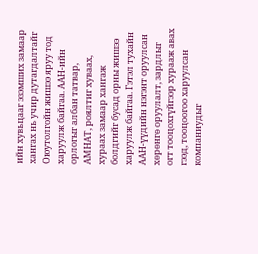ийн хувьцааг эзэмших замаар хангах нь учир дутагдалтайг Оюутолгойн жишээ яруу тод харуулж байгаа. ААН-ийн орлогыг албан татвар, АМНАТ, роялтиг хуваах, хураах замаар хангаж болдгийг бусад орны жишээ харуулж байгаа. Гэтэл тухайн ААН-үүдийн нэгэнт оруулсан хөрөнгө оруулалт, зардлыг огт тооцохгүйгээр хурааж авах гээд, тооцоогоо харуулсан компаниудыг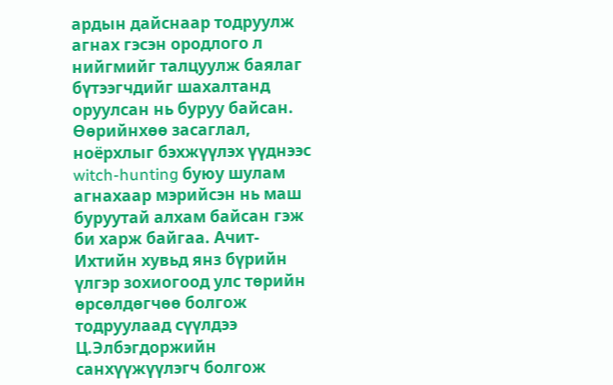ардын дайснаар тодруулж агнах гэсэн ородлого л нийгмийг талцуулж баялаг бүтээгчдийг шахалтанд оруулсан нь буруу байсан. Өөрийнхөө засаглал, ноёрхлыг бэхжүүлэх үүднээс witch-hunting буюу шулам агнахаар мэрийсэн нь маш буруутай алхам байсан гэж би харж байгаа. Ачит-Ихтийн хувьд янз бүрийн үлгэр зохиогоод улс төрийн өрсөлдөгчөө болгож тодруулаад сүүлдээ Ц.Элбэгдоржийн санхүүжүүлэгч болгож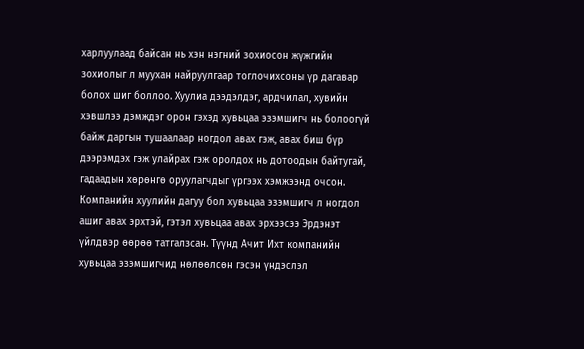харлуулаад байсан нь хэн нэгний зохиосон жүжгийн зохиолыг л муухан найруулгаар тоглочихсоны үр дагавар болох шиг боллоо. Хуулиа дээдэлдэг, ардчилал, хувийн хэвшлээ дэмждэг орон гэхэд хувьцаа эзэмшигч нь болоогүй байж даргын тушаалаар ногдол авах гэж, авах биш бүр дээрэмдэх гэж улайрах гэж оролдох нь дотоодын байтугай, гадаадын хөрөнгө оруулагчдыг үргээх хэмжээнд очсон. Компанийн хуулийн дагуу бол хувьцаа эзэмшигч л ногдол ашиг авах эрхтэй, гэтэл хувьцаа авах эрхээсээ Эрдэнэт үйлдвэр өөрөө татгалзсан. Түүнд Ачит Ихт компанийн хувьцаа эзэмшигчид нөлөөлсөн гэсэн үндэслэл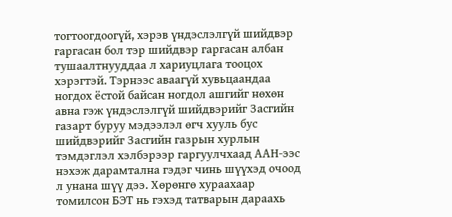тогтоогдоогүй, хэрэв үндэслэлгүй шийдвэр гаргасан бол тэр шийдвэр гаргасан албан тушаалтнууддаа л хариуцлага тооцох хэрэгтэй. Тэрнээс аваагүй хувьцаандаа ногдох ёстой байсан ногдол ашгийг нөхөн авна гэж үндэслэлгүй шийдвэрийг Засгийн газарт буруу мэдээлэл өгч хууль бус шийдвэрийг Засгийн газрын хурлын тэмдэглэл хэлбэрээр гаргуулчхаад ААН-ээс нэхэж дарамтална гэдэг чинь шүүхэд очоод л унана шүү дээ. Хөрөнгө хураахаар томилсон БЭТ нь гэхэд татварын дараахь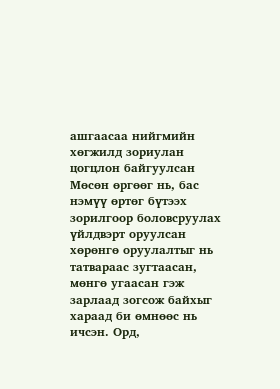ашгаасаа нийгмийн хөгжилд зориулан цогцлон байгуулсан Мөсөн өргөөг нь, бас нэмүү өртөг бүтээх зорилгоор боловсруулах үйлдвэрт оруулсан хөрөнгө оруулалтыг нь татвараас зугтаасан, мөнгө угаасан гэж зарлаад зогсож байхыг хараад би өмнөөс нь ичсэн. Орд,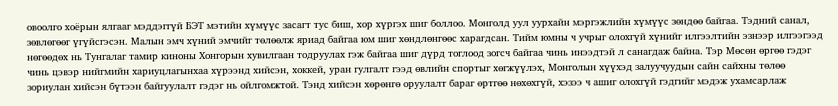овоолго хоёрын ялгааг мэддэггүй БЭТ мэтийн хүмүүс засагт тус биш, хор хүргэх шиг боллоо. Монголд уул уурхайн мэргэжлийн хүмүүс зөндөө байгаа. Тэдний санал, зөвлөгөөг үгүйсгэсэн. Малын эмч хүний эмчийг төлөөлж яриад байгаа юм шиг хөндлөнгөөс харагдсан. Тийм юмны ч учрыг олохгүй хүнийг илгээлтийн эзнээр илгээгээд нөгөөдөх нь Тунгалаг тамир киноны Хонгорын хувилгаан тодруулах гэж байгаа шиг дүрд тоглоод зогсч байгаа чинь инээдтэй л санагдаж байна. Тэр Мөсөн өргөө гэдэг чинь цэвэр нийгмийн хариуцлагынхаа хүрээнд хийсэн, хоккей, уран гулгалт гээд өвлийн спортыг хөгжүүлэх, Монголын хүүхэд залуучуудын сайн сайхны төлөө зориулан хийсэн бүтээн байгуулалт гэдэг нь ойлгомжтой. Тэнд хийсэн хөрөнгө оруулалт бараг өртгөө нөхөхгүй, хэзээ ч ашиг олохгүй гэдгийг мэдэж ухамсарлаж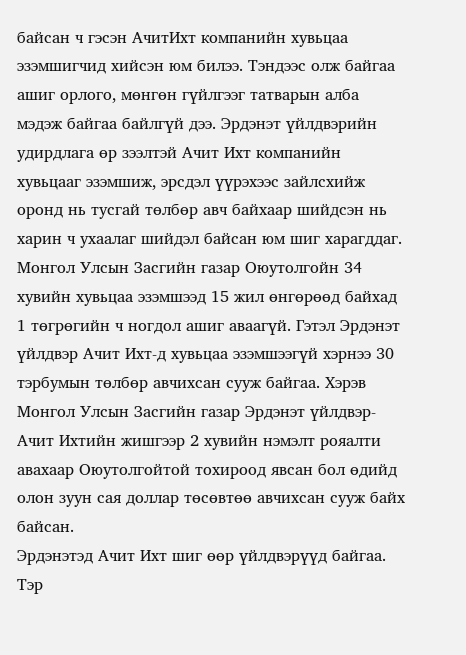байсан ч гэсэн АчитИхт компанийн хувьцаа эзэмшигчид хийсэн юм билээ. Тэндээс олж байгаа ашиг орлого, мөнгөн гүйлгээг татварын алба мэдэж байгаа байлгүй дээ. Эрдэнэт үйлдвэрийн удирдлага өр зээлтэй Ачит Ихт компанийн хувьцааг эзэмшиж, эрсдэл үүрэхээс зайлсхийж оронд нь тусгай төлбөр авч байхаар шийдсэн нь харин ч ухаалаг шийдэл байсан юм шиг харагддаг. Монгол Улсын Засгийн газар Оюутолгойн 34 хувийн хувьцаа эзэмшээд 15 жил өнгөрөөд байхад 1 төгрөгийн ч ногдол ашиг аваагүй. Гэтэл Эрдэнэт үйлдвэр Ачит Ихт-д хувьцаа эзэмшээгүй хэрнээ 30 тэрбумын төлбөр авчихсан сууж байгаа. Хэрэв Монгол Улсын Засгийн газар Эрдэнэт үйлдвэр-Ачит Ихтийн жишгээр 2 хувийн нэмэлт рояалти авахаар Оюутолгойтой тохироод явсан бол өдийд олон зуун сая доллар төсөвтөө авчихсан сууж байх байсан.
Эрдэнэтэд Ачит Ихт шиг өөр үйлдвэрүүд байгаа. Тэр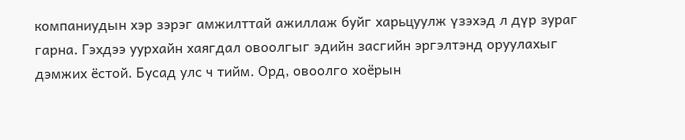компаниудын хэр зэрэг амжилттай ажиллаж буйг харьцуулж үзэхэд л дүр зураг гарна. Гэхдээ уурхайн хаягдал овоолгыг эдийн засгийн эргэлтэнд оруулахыг дэмжих ёстой. Бусад улс ч тийм. Орд, овоолго хоёрын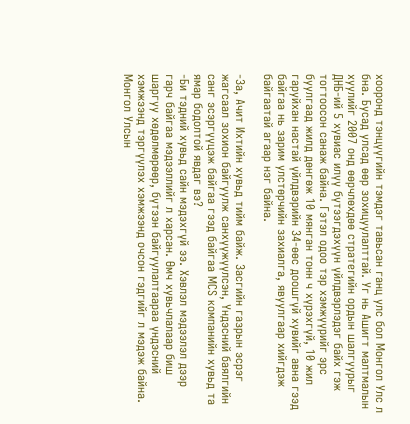хооронд тэнцүүгийн тэмдэг тавьсан ганц улс бол Монгол Улс л бна. Бусад улсад өөр зохицуулалттай. Уг нь Ашигт малтмалын хуулийг 2007 онд өөрчлөхдөө стратегийн ордын шалгуурыг ДНБ-ий 5 хувиас илүү бүтээгдэхүүн үйлдвэрлэдэг байх гэж тогтоосон санаж байна. Гэтэл одоо тэр хэмжүүрийг эрс буулгаад жилд дөнгөж 10 мянган тонн ч хүрэхгүй, 10 жил гаруйхан настай үйлдвэрийн 34-өөс доошгүй хувийг авна гээд байгаа нь зарим улстөрчийн захиалга, явуулгаар хийгдэж байгаатай агаар нэг байна.

-За, Ачит Ихтийн хувьд тийм байж. Засгийн газрын эсрэг жагсаал зохион байгуулж санхүүжүүлсэн, Үндэсний баялгийн санг эсэргүүцэж байгаа гээд байгаа МСS компанийн хувьд та ямар бодолтой явдаг вэ?
-Би тэдний хувьд сайн мэдэхгүй ээ. Хэвлэл мэдээлэл дээр гарч байгаа мэдээллийг л харсан. Өмч хувьчлалаар биш шаргуу хөдөлмөрөөр, бүтээн байгуулалтаараа үндэсний хэмжээнд тэргүүлэх хэмжээнд очсон гэдгийг л мэдэж байна. Монгол Улсын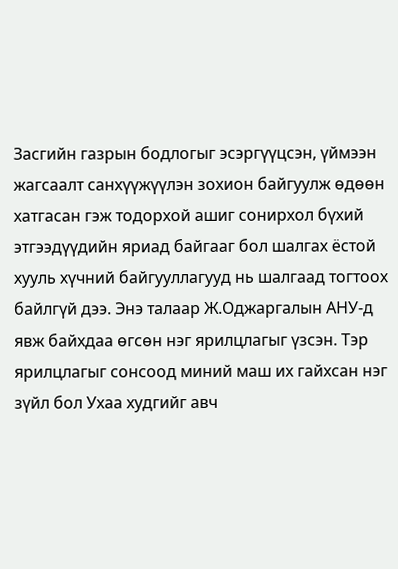Засгийн газрын бодлогыг эсэргүүцсэн, үймээн жагсаалт санхүүжүүлэн зохион байгуулж өдөөн хатгасан гэж тодорхой ашиг сонирхол бүхий этгээдүүдийн яриад байгааг бол шалгах ёстой хууль хүчний байгууллагууд нь шалгаад тогтоох байлгүй дээ. Энэ талаар Ж.Оджаргалын АНУ-д явж байхдаа өгсөн нэг ярилцлагыг үзсэн. Тэр ярилцлагыг сонсоод миний маш их гайхсан нэг зүйл бол Ухаа худгийг авч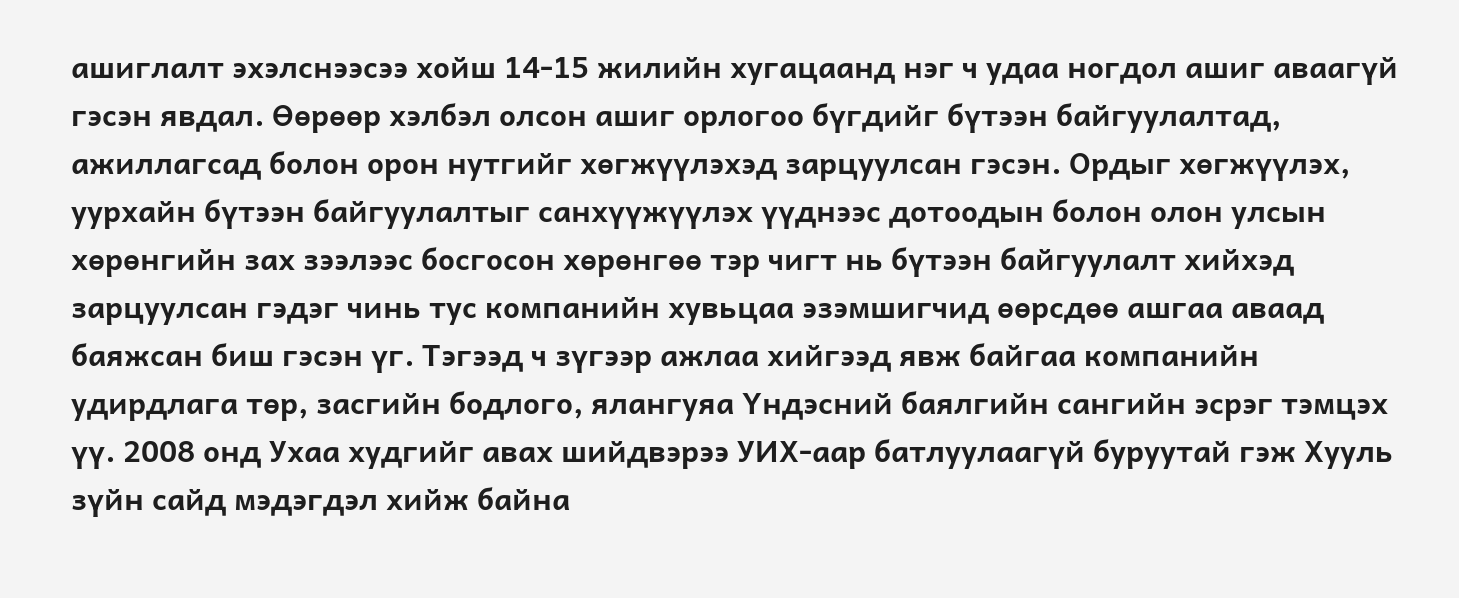ашиглалт эхэлснээсээ хойш 14-15 жилийн хугацаанд нэг ч удаа ногдол ашиг аваагүй гэсэн явдал. Өөрөөр хэлбэл олсон ашиг орлогоо бүгдийг бүтээн байгуулалтад, ажиллагсад болон орон нутгийг хөгжүүлэхэд зарцуулсан гэсэн. Ордыг хөгжүүлэх, уурхайн бүтээн байгуулалтыг санхүүжүүлэх үүднээс дотоодын болон олон улсын хөрөнгийн зах зээлээс босгосон хөрөнгөө тэр чигт нь бүтээн байгуулалт хийхэд зарцуулсан гэдэг чинь тус компанийн хувьцаа эзэмшигчид өөрсдөө ашгаа аваад баяжсан биш гэсэн үг. Тэгээд ч зүгээр ажлаа хийгээд явж байгаа компанийн удирдлага төр, засгийн бодлого, ялангуяа Үндэсний баялгийн сангийн эсрэг тэмцэх үү. 2008 онд Ухаа худгийг авах шийдвэрээ УИХ-аар батлуулаагүй буруутай гэж Хууль зүйн сайд мэдэгдэл хийж байна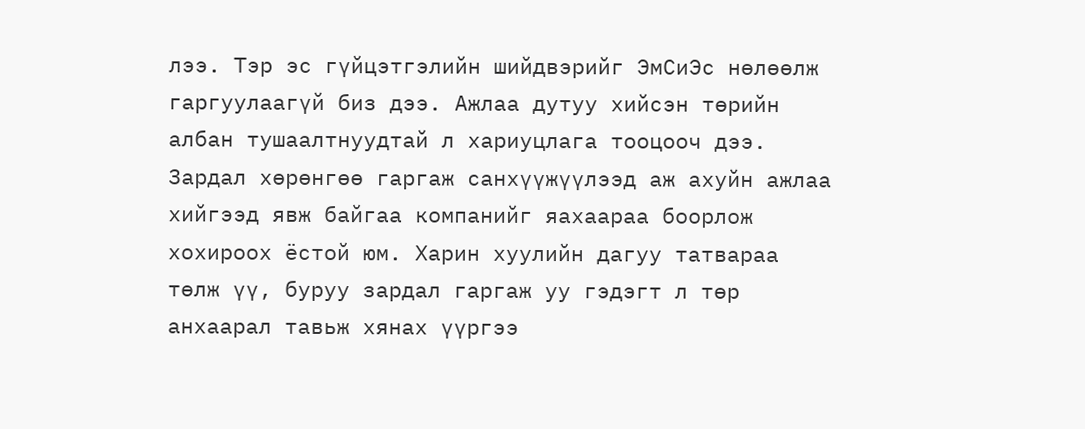лээ. Тэр эс гүйцэтгэлийн шийдвэрийг ЭмСиЭс нөлөөлж гаргуулаагүй биз дээ. Ажлаа дутуу хийсэн төрийн албан тушаалтнуудтай л хариуцлага тооцооч дээ. Зардал хөрөнгөө гаргаж санхүүжүүлээд аж ахуйн ажлаа хийгээд явж байгаа компанийг яахаараа боорлож хохироох ёстой юм. Харин хуулийн дагуу татвараа төлж үү, буруу зардал гаргаж уу гэдэгт л төр анхаарал тавьж хянах үүргээ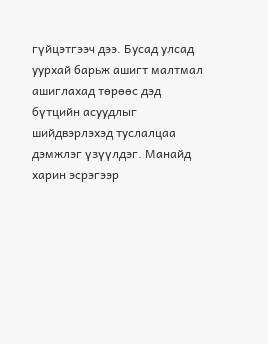гүйцэтгээч дээ. Бусад улсад уурхай барьж ашигт малтмал ашиглахад төрөөс дэд бүтцийн асуудлыг шийдвэрлэхэд туслалцаа дэмжлэг үзүүлдэг. Манайд харин эсрэгээр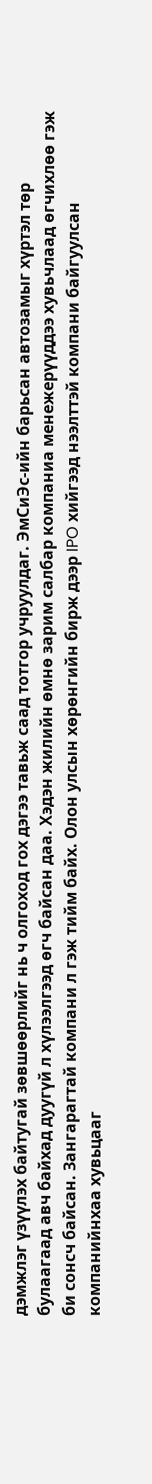дэмжлэг үзүүлэх байтугай зөвшөөрлийг нь ч олгоход гох дэгээ тавьж саад тотгор учруулдаг. ЭмСиЭс-ийн барьсан автозамыг хүртэл төр булаагаад авч байхад дуугүй л хүлээлгээд өгч байсан даа. Хэдэн жилийн өмнө зарим салбар компаниа менежерүүддээ хувьчлаад өгчихлөө гэж би сонсч байсан. Зангарагтай компани л гэж тийм байх. Олон улсын хөрөнгийн бирж дээр IPO хийгээд нээлттэй компани байгуулсан компанийнхаа хувьцааг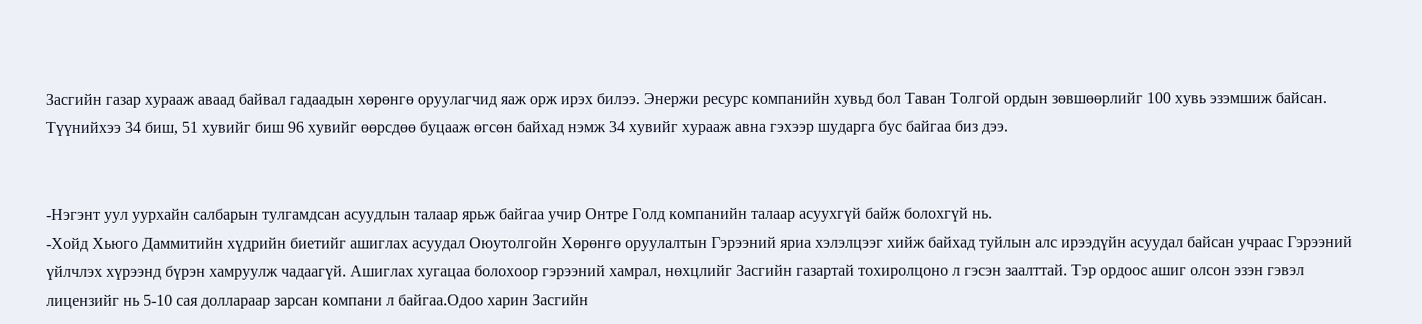Засгийн газар хурааж аваад байвал гадаадын хөрөнгө оруулагчид яаж орж ирэх билээ. Энержи ресурс компанийн хувьд бол Таван Толгой ордын зөвшөөрлийг 100 хувь эзэмшиж байсан. Түүнийхээ 34 биш, 51 хувийг биш 96 хувийг өөрсдөө буцааж өгсөн байхад нэмж 34 хувийг хурааж авна гэхээр шударга бус байгаа биз дээ.


-Нэгэнт уул уурхайн салбарын тулгамдсан асуудлын талаар ярьж байгаа учир Онтре Голд компанийн талаар асуухгүй байж болохгүй нь.
-Хойд Хьюго Даммитийн хүдрийн биетийг ашиглах асуудал Оюутолгойн Хөрөнгө оруулалтын Гэрээний яриа хэлэлцээг хийж байхад туйлын алс ирээдүйн асуудал байсан учраас Гэрээний үйлчлэх хүрээнд бүрэн хамруулж чадаагүй. Ашиглах хугацаа болохоор гэрээний хамрал, нөхцлийг Засгийн газартай тохиролцоно л гэсэн заалттай. Тэр ордоос ашиг олсон эзэн гэвэл лицензийг нь 5-10 сая доллараар зарсан компани л байгаа.Одоо харин Засгийн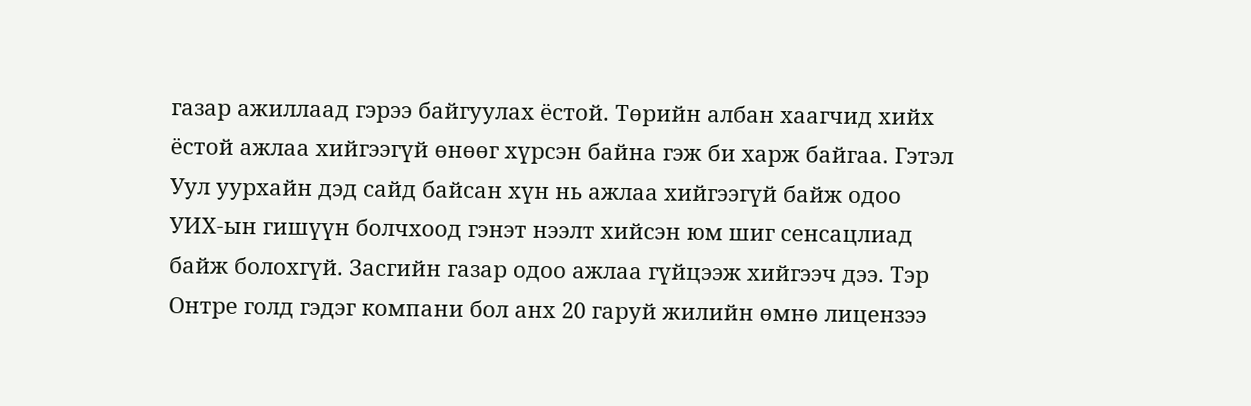газар ажиллаад гэрээ байгуулах ёстой. Төрийн албан хаагчид хийх ёстой ажлаа хийгээгүй өнөөг хүрсэн байна гэж би харж байгаа. Гэтэл Уул уурхайн дэд сайд байсан хүн нь ажлаа хийгээгүй байж одоо УИХ-ын гишүүн болчхоод гэнэт нээлт хийсэн юм шиг сенсацлиад байж болохгүй. Засгийн газар одоо ажлаа гүйцээж хийгээч дээ. Тэр Онтре голд гэдэг компани бол анх 20 гаруй жилийн өмнө лицензээ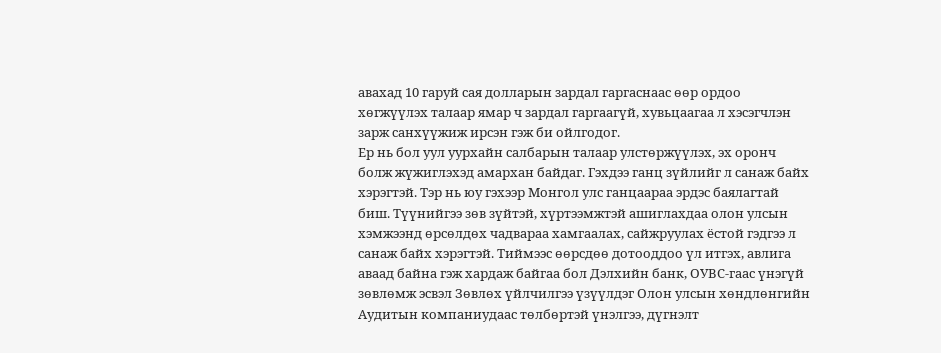авахад 10 гаруй сая долларын зардал гаргаснаас өөр ордоо хөгжүүлэх талаар ямар ч зардал гаргаагүй, хувьцаагаа л хэсэгчлэн зарж санхүүжиж ирсэн гэж би ойлгодог.
Ер нь бол уул уурхайн салбарын талаар улстөржүүлэх, эх оронч болж жүжиглэхэд амархан байдаг. Гэхдээ ганц зүйлийг л санаж байх хэрэгтэй. Тэр нь юу гэхээр Монгол улс ганцаараа эрдэс баялагтай биш. Түүнийгээ зөв зүйтэй, хүртээмжтэй ашиглахдаа олон улсын хэмжээнд өрсөлдөх чадвараа хамгаалах, сайжруулах ёстой гэдгээ л санаж байх хэрэгтэй. Тиймээс өөрсдөө дотооддоо үл итгэх, авлига аваад байна гэж хардаж байгаа бол Дэлхийн банк, ОУВС-гаас үнэгүй зөвлөмж эсвэл Зөвлөх үйлчилгээ үзүүлдэг Олон улсын хөндлөнгийн Аудитын компаниудаас төлбөртэй үнэлгээ, дүгнэлт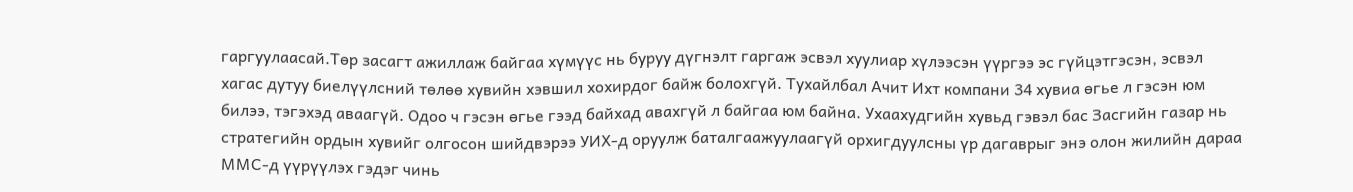гаргуулаасай.Төр засагт ажиллаж байгаа хүмүүс нь буруу дүгнэлт гаргаж эсвэл хуулиар хүлээсэн үүргээ эс гүйцэтгэсэн, эсвэл хагас дутуу биелүүлсний төлөө хувийн хэвшил хохирдог байж болохгүй. Тухайлбал Ачит Ихт компани 34 хувиа өгье л гэсэн юм билээ, тэгэхэд аваагүй. Одоо ч гэсэн өгье гээд байхад авахгүй л байгаа юм байна. Ухаахудгийн хувьд гэвэл бас Засгийн газар нь стратегийн ордын хувийг олгосон шийдвэрээ УИХ-д оруулж баталгаажуулаагүй орхигдуулсны үр дагаврыг энэ олон жилийн дараа ММС-д үүрүүлэх гэдэг чинь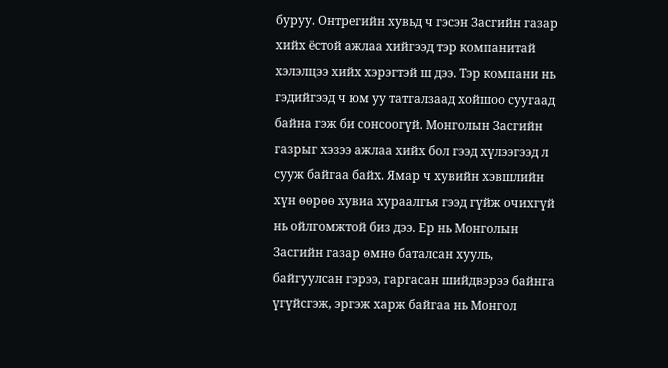буруу. Онтрегийн хувьд ч гэсэн Засгийн газар хийх ёстой ажлаа хийгээд тэр компанитай хэлэлцээ хийх хэрэгтэй ш дээ. Тэр компани нь гэдийгээд ч юм уу татгалзаад хойшоо суугаад байна гэж би сонсоогүй. Монголын Засгийн газрыг хэзээ ажлаа хийх бол гээд хүлээгээд л сууж байгаа байх. Ямар ч хувийн хэвшлийн хүн өөрөө хувиа хураалгья гээд гүйж очихгүй нь ойлгомжтой биз дээ. Ер нь Монголын Засгийн газар өмнө баталсан хууль, байгуулсан гэрээ, гаргасан шийдвэрээ байнга үгүйсгэж, эргэж харж байгаа нь Монгол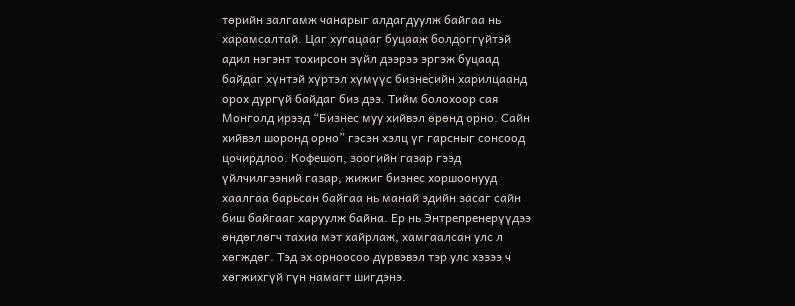төрийн залгамж чанарыг алдагдуулж байгаа нь харамсалтай. Цаг хугацааг буцааж болдоггүйтэй адил нэгэнт тохирсон зүйл дээрээ эргэж буцаад байдаг хүнтэй хүртэл хүмүүс бизнесийн харилцаанд орох дургүй байдаг биз дээ. Тийм болохоор сая Монголд ирээд “Бизнес муу хийвэл өрөнд орно. Сайн хийвэл шоронд орно” гэсэн хэлц үг гарсныг сонсоод цочирдлоо. Кофешоп, зоогийн газар гээд үйлчилгээний газар, жижиг бизнес хоршоонууд хаалгаа барьсан байгаа нь манай эдийн засаг сайн биш байгааг харуулж байна. Ер нь Энтрепренерүүдээ өндөглөгч тахиа мэт хайрлаж, хамгаалсан улс л хөгждөг. Тэд эх орноосоо дүрвэвэл тэр улс хэзээ ч хөгжихгүй гүн намагт шигдэнэ.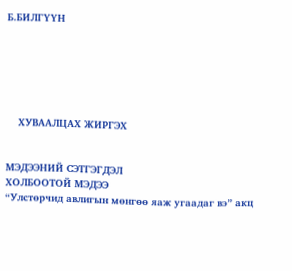Б.БИЛГҮҮН






    ХУВААЛЦАХ ЖИРГЭХ


МЭДЭЭНИЙ СЭТГЭГДЭЛ
ХОЛБООТОЙ МЭДЭЭ
“Улстөрчид авлигын мөнгөө яаж угаадаг вэ” акц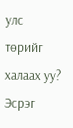улс төрийг халаах уу?
Эсрэг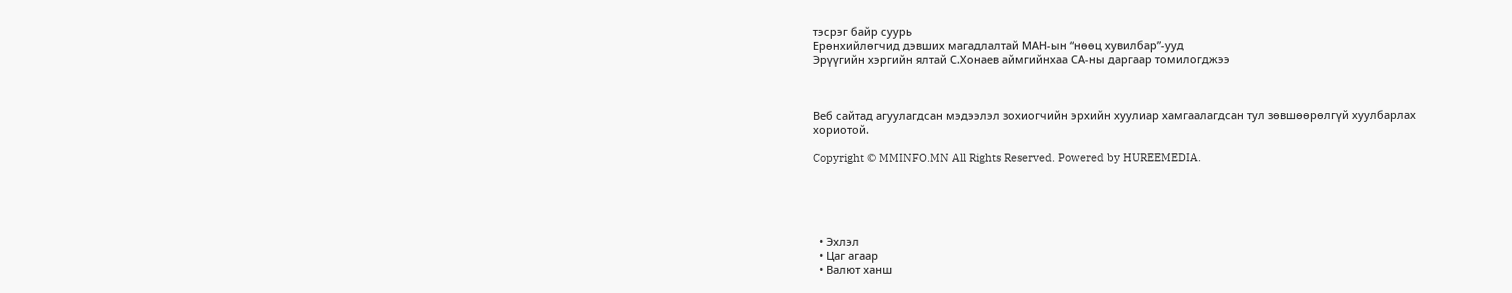тэсрэг байр суурь
Ерөнхийлөгчид дэвших магадлалтай МАН-ын “нөөц хувилбар”-ууд
Эрүүгийн хэргийн ялтай С.Хонаев аймгийнхаа СА-ны даргаар томилогджээ



Веб сайтад агуулагдсан мэдээлэл зохиогчийн эрхийн хуулиар хамгаалагдсан тул зөвшөөрөлгүй хуулбарлах хориотой.

Copyright © MMINFO.MN All Rights Reserved. Powered by HUREEMEDIA.





  • Эхлэл
  • Цаг агаар
  • Валют ханш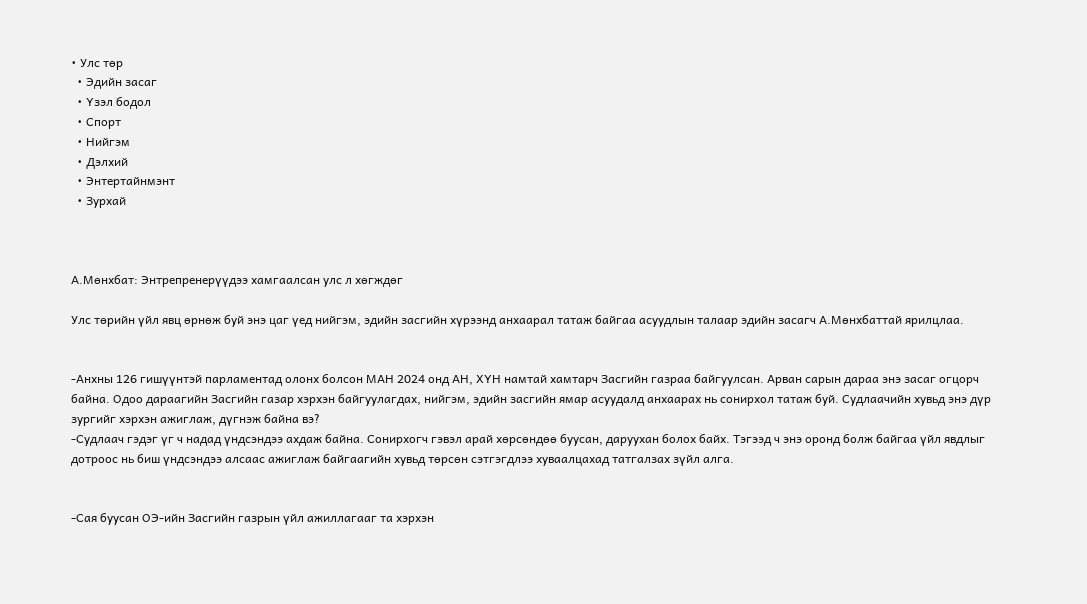• Улс төр
  • Эдийн засаг
  • Үзэл бодол
  • Спорт
  • Нийгэм
  • Дэлхий
  • Энтертайнмэнт
  • Зурхай



А.Мөнхбат: Энтрепренерүүдээ хамгаалсан улс л хөгждөг

Улс төрийн үйл явц өрнөж буй энэ цаг үед нийгэм, эдийн засгийн хүрээнд анхаарал татаж байгаа асуудлын талаар эдийн засагч А.Мөнхбаттай ярилцлаа.


-Анхны 126 гишүүнтэй парламентад олонх болсон МАН 2024 онд АН, ХҮН намтай хамтарч Засгийн газраа байгуулсан. Арван сарын дараа энэ засаг огцорч байна. Одоо дараагийн Засгийн газар хэрхэн байгуулагдах, нийгэм, эдийн засгийн ямар асуудалд анхаарах нь сонирхол татаж буй. Судлаачийн хувьд энэ дүр зургийг хэрхэн ажиглаж, дүгнэж байна вэ?
-Судлаач гэдэг үг ч надад үндсэндээ ахдаж байна. Сонирхогч гэвэл арай хөрсөндөө буусан, даруухан болох байх. Тэгээд ч энэ оронд болж байгаа үйл явдлыг дотроос нь биш үндсэндээ алсаас ажиглаж байгаагийн хувьд төрсөн сэтгэгдлээ хуваалцахад татгалзах зүйл алга.


-Сая буусан ОЭ-ийн Засгийн газрын үйл ажиллагааг та хэрхэн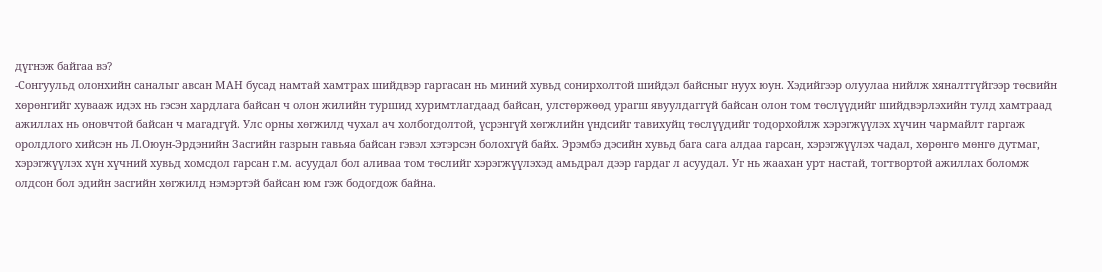дүгнэж байгаа вэ?
-Сонгуульд олонхийн саналыг авсан МАН бусад намтай хамтрах шийдвэр гаргасан нь миний хувьд сонирхолтой шийдэл байсныг нуух юун. Хэдийгээр олуулаа нийлж хяналтгүйгээр төсвийн хөрөнгийг хувааж идэх нь гэсэн хардлага байсан ч олон жилийн туршид хуримтлагдаад байсан, улстөржөөд урагш явуулдаггүй байсан олон том төслүүдийг шийдвэрлэхийн тулд хамтраад ажиллах нь оновчтой байсан ч магадгүй. Улс орны хөгжилд чухал ач холбогдолтой, үсрэнгүй хөгжлийн үндсийг тавихуйц төслүүдийг тодорхойлж хэрэгжүүлэх хүчин чармайлт гаргаж оролдлого хийсэн нь Л.Оюун-Эрдэнийн Засгийн газрын гавьяа байсан гэвэл хэтэрсэн болохгүй байх. Эрэмбэ дэсийн хувьд бага сага алдаа гарсан, хэрэгжүүлэх чадал, хөрөнгө мөнгө дутмаг, хэрэгжүүлэх хүн хүчний хувьд хомсдол гарсан г.м. асуудал бол аливаа том төслийг хэрэгжүүлэхэд амьдрал дээр гардаг л асуудал. Уг нь жаахан урт настай, тогтвортой ажиллах боломж олдсон бол эдийн засгийн хөгжилд нэмэртэй байсан юм гэж бодогдож байна.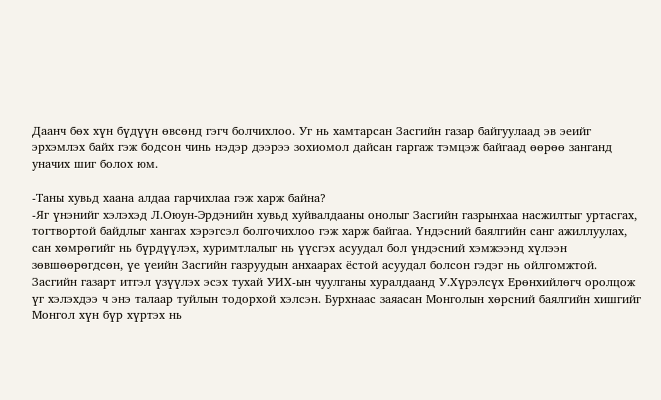Даанч бөх хүн бүдүүн өвсөнд гэгч болчихлоо. Уг нь хамтарсан Засгийн газар байгуулаад эв эеийг эрхэмлэх байх гэж бодсон чинь нэдэр дээрээ зохиомол дайсан гаргаж тэмцэж байгаад өөрөө занганд уначих шиг болох юм.

-Таны хувьд хаана алдаа гарчихлаа гэж харж байна?
-Яг үнэнийг хэлэхэд Л.Оюун-Эрдэнийн хувьд хуйвалдааны онолыг Засгийн газрынхаа насжилтыг уртасгах, тогтвортой байдлыг хангах хэрэгсэл болгочихлоо гэж харж байгаа. Үндэсний баялгийн санг ажиллуулах, сан хөмрөгийг нь бүрдүүлэх, хуримтлалыг нь үүсгэх асуудал бол үндэсний хэмжээнд хүлээн зөвшөөрөгдсөн, үе үеийн Засгийн газруудын анхаарах ёстой асуудал болсон гэдэг нь ойлгомжтой. Засгийн газарт итгэл үзүүлэх эсэх тухай УИХ-ын чуулганы хуралдаанд У.Хүрэлсүх Ерөнхийлөгч оролцож үг хэлэхдээ ч энэ талаар туйлын тодорхой хэлсэн. Бурхнаас заяасан Монголын хөрсний баялгийн хишгийг Монгол хүн бүр хүртэх нь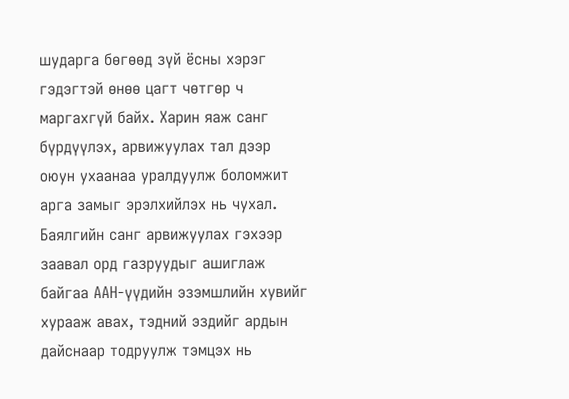шударга бөгөөд зүй ёсны хэрэг гэдэгтэй өнөө цагт чөтгөр ч маргахгүй байх. Харин яаж санг бүрдүүлэх, арвижуулах тал дээр оюун ухаанаа уралдуулж боломжит арга замыг эрэлхийлэх нь чухал. Баялгийн санг арвижуулах гэхээр заавал орд газруудыг ашиглаж байгаа ААН-үүдийн эзэмшлийн хувийг хурааж авах, тэдний эздийг ардын дайснаар тодруулж тэмцэх нь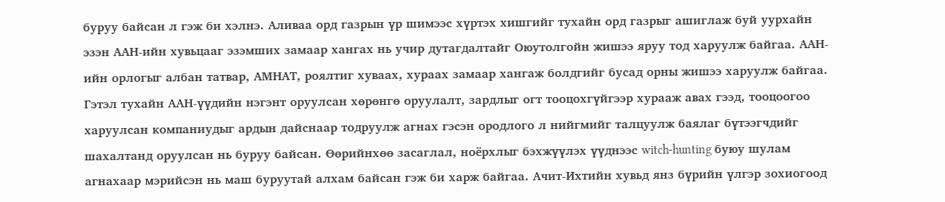буруу байсан л гэж би хэлнэ. Аливаа орд газрын үр шимээс хүртэх хишгийг тухайн орд газрыг ашиглаж буй уурхайн эзэн ААН-ийн хувьцааг эзэмших замаар хангах нь учир дутагдалтайг Оюутолгойн жишээ яруу тод харуулж байгаа. ААН-ийн орлогыг албан татвар, АМНАТ, роялтиг хуваах, хураах замаар хангаж болдгийг бусад орны жишээ харуулж байгаа. Гэтэл тухайн ААН-үүдийн нэгэнт оруулсан хөрөнгө оруулалт, зардлыг огт тооцохгүйгээр хурааж авах гээд, тооцоогоо харуулсан компаниудыг ардын дайснаар тодруулж агнах гэсэн ородлого л нийгмийг талцуулж баялаг бүтээгчдийг шахалтанд оруулсан нь буруу байсан. Өөрийнхөө засаглал, ноёрхлыг бэхжүүлэх үүднээс witch-hunting буюу шулам агнахаар мэрийсэн нь маш буруутай алхам байсан гэж би харж байгаа. Ачит-Ихтийн хувьд янз бүрийн үлгэр зохиогоод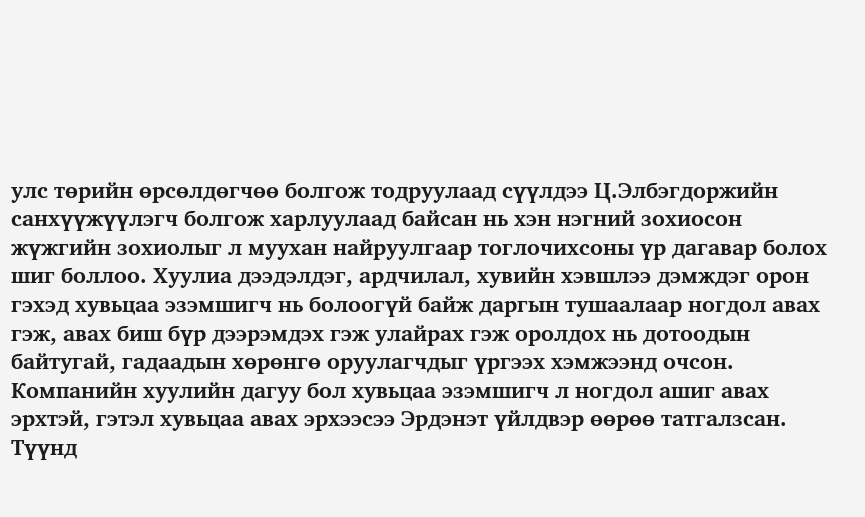улс төрийн өрсөлдөгчөө болгож тодруулаад сүүлдээ Ц.Элбэгдоржийн санхүүжүүлэгч болгож харлуулаад байсан нь хэн нэгний зохиосон жүжгийн зохиолыг л муухан найруулгаар тоглочихсоны үр дагавар болох шиг боллоо. Хуулиа дээдэлдэг, ардчилал, хувийн хэвшлээ дэмждэг орон гэхэд хувьцаа эзэмшигч нь болоогүй байж даргын тушаалаар ногдол авах гэж, авах биш бүр дээрэмдэх гэж улайрах гэж оролдох нь дотоодын байтугай, гадаадын хөрөнгө оруулагчдыг үргээх хэмжээнд очсон. Компанийн хуулийн дагуу бол хувьцаа эзэмшигч л ногдол ашиг авах эрхтэй, гэтэл хувьцаа авах эрхээсээ Эрдэнэт үйлдвэр өөрөө татгалзсан. Түүнд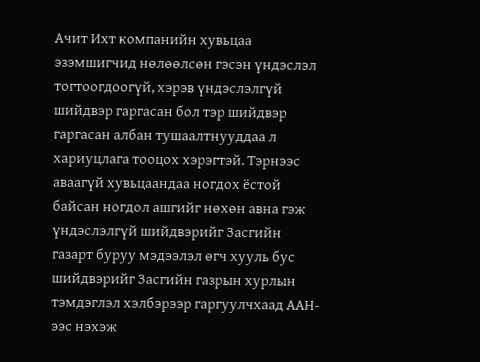Ачит Ихт компанийн хувьцаа эзэмшигчид нөлөөлсөн гэсэн үндэслэл тогтоогдоогүй, хэрэв үндэслэлгүй шийдвэр гаргасан бол тэр шийдвэр гаргасан албан тушаалтнууддаа л хариуцлага тооцох хэрэгтэй. Тэрнээс аваагүй хувьцаандаа ногдох ёстой байсан ногдол ашгийг нөхөн авна гэж үндэслэлгүй шийдвэрийг Засгийн газарт буруу мэдээлэл өгч хууль бус шийдвэрийг Засгийн газрын хурлын тэмдэглэл хэлбэрээр гаргуулчхаад ААН-ээс нэхэж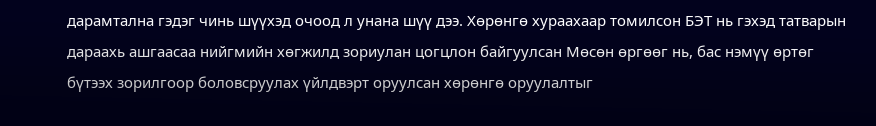дарамтална гэдэг чинь шүүхэд очоод л унана шүү дээ. Хөрөнгө хураахаар томилсон БЭТ нь гэхэд татварын дараахь ашгаасаа нийгмийн хөгжилд зориулан цогцлон байгуулсан Мөсөн өргөөг нь, бас нэмүү өртөг бүтээх зорилгоор боловсруулах үйлдвэрт оруулсан хөрөнгө оруулалтыг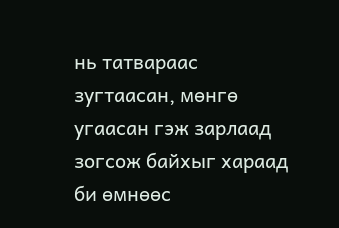нь татвараас зугтаасан, мөнгө угаасан гэж зарлаад зогсож байхыг хараад би өмнөөс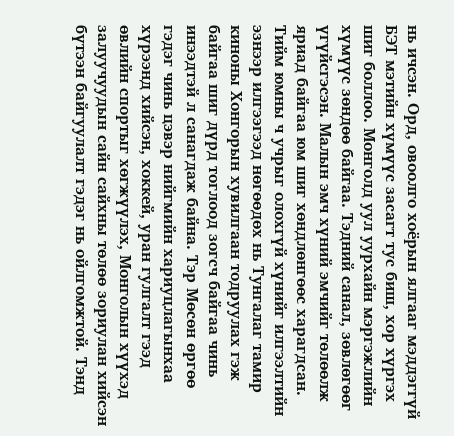нь ичсэн. Орд, овоолго хоёрын ялгааг мэддэггүй БЭТ мэтийн хүмүүс засагт тус биш, хор хүргэх шиг боллоо. Монголд уул уурхайн мэргэжлийн хүмүүс зөндөө байгаа. Тэдний санал, зөвлөгөөг үгүйсгэсэн. Малын эмч хүний эмчийг төлөөлж яриад байгаа юм шиг хөндлөнгөөс харагдсан. Тийм юмны ч учрыг олохгүй хүнийг илгээлтийн эзнээр илгээгээд нөгөөдөх нь Тунгалаг тамир киноны Хонгорын хувилгаан тодруулах гэж байгаа шиг дүрд тоглоод зогсч байгаа чинь инээдтэй л санагдаж байна. Тэр Мөсөн өргөө гэдэг чинь цэвэр нийгмийн хариуцлагынхаа хүрээнд хийсэн, хоккей, уран гулгалт гээд өвлийн спортыг хөгжүүлэх, Монголын хүүхэд залуучуудын сайн сайхны төлөө зориулан хийсэн бүтээн байгуулалт гэдэг нь ойлгомжтой. Тэнд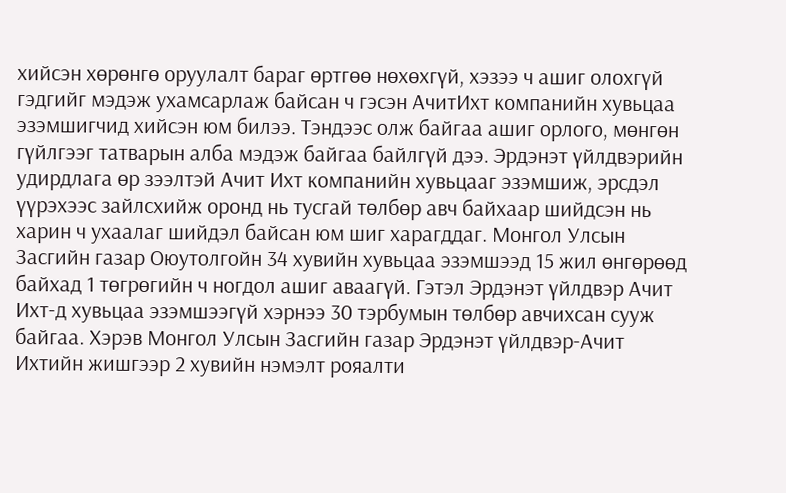хийсэн хөрөнгө оруулалт бараг өртгөө нөхөхгүй, хэзээ ч ашиг олохгүй гэдгийг мэдэж ухамсарлаж байсан ч гэсэн АчитИхт компанийн хувьцаа эзэмшигчид хийсэн юм билээ. Тэндээс олж байгаа ашиг орлого, мөнгөн гүйлгээг татварын алба мэдэж байгаа байлгүй дээ. Эрдэнэт үйлдвэрийн удирдлага өр зээлтэй Ачит Ихт компанийн хувьцааг эзэмшиж, эрсдэл үүрэхээс зайлсхийж оронд нь тусгай төлбөр авч байхаар шийдсэн нь харин ч ухаалаг шийдэл байсан юм шиг харагддаг. Монгол Улсын Засгийн газар Оюутолгойн 34 хувийн хувьцаа эзэмшээд 15 жил өнгөрөөд байхад 1 төгрөгийн ч ногдол ашиг аваагүй. Гэтэл Эрдэнэт үйлдвэр Ачит Ихт-д хувьцаа эзэмшээгүй хэрнээ 30 тэрбумын төлбөр авчихсан сууж байгаа. Хэрэв Монгол Улсын Засгийн газар Эрдэнэт үйлдвэр-Ачит Ихтийн жишгээр 2 хувийн нэмэлт рояалти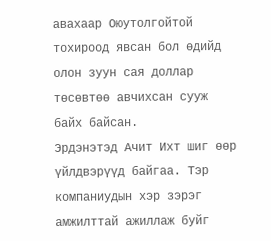авахаар Оюутолгойтой тохироод явсан бол өдийд олон зуун сая доллар төсөвтөө авчихсан сууж байх байсан.
Эрдэнэтэд Ачит Ихт шиг өөр үйлдвэрүүд байгаа. Тэр компаниудын хэр зэрэг амжилттай ажиллаж буйг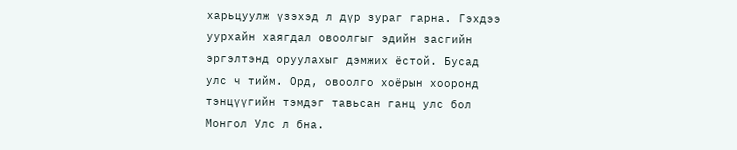харьцуулж үзэхэд л дүр зураг гарна. Гэхдээ уурхайн хаягдал овоолгыг эдийн засгийн эргэлтэнд оруулахыг дэмжих ёстой. Бусад улс ч тийм. Орд, овоолго хоёрын хооронд тэнцүүгийн тэмдэг тавьсан ганц улс бол Монгол Улс л бна.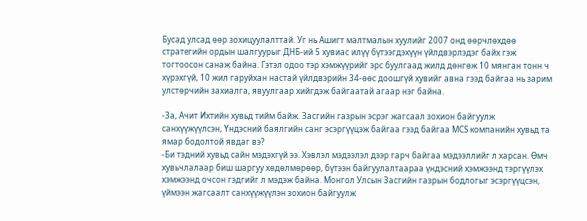Бусад улсад өөр зохицуулалттай. Уг нь Ашигт малтмалын хуулийг 2007 онд өөрчлөхдөө стратегийн ордын шалгуурыг ДНБ-ий 5 хувиас илүү бүтээгдэхүүн үйлдвэрлэдэг байх гэж тогтоосон санаж байна. Гэтэл одоо тэр хэмжүүрийг эрс буулгаад жилд дөнгөж 10 мянган тонн ч хүрэхгүй, 10 жил гаруйхан настай үйлдвэрийн 34-өөс доошгүй хувийг авна гээд байгаа нь зарим улстөрчийн захиалга, явуулгаар хийгдэж байгаатай агаар нэг байна.

-За, Ачит Ихтийн хувьд тийм байж. Засгийн газрын эсрэг жагсаал зохион байгуулж санхүүжүүлсэн, Үндэсний баялгийн санг эсэргүүцэж байгаа гээд байгаа МСS компанийн хувьд та ямар бодолтой явдаг вэ?
-Би тэдний хувьд сайн мэдэхгүй ээ. Хэвлэл мэдээлэл дээр гарч байгаа мэдээллийг л харсан. Өмч хувьчлалаар биш шаргуу хөдөлмөрөөр, бүтээн байгуулалтаараа үндэсний хэмжээнд тэргүүлэх хэмжээнд очсон гэдгийг л мэдэж байна. Монгол Улсын Засгийн газрын бодлогыг эсэргүүцсэн, үймээн жагсаалт санхүүжүүлэн зохион байгуулж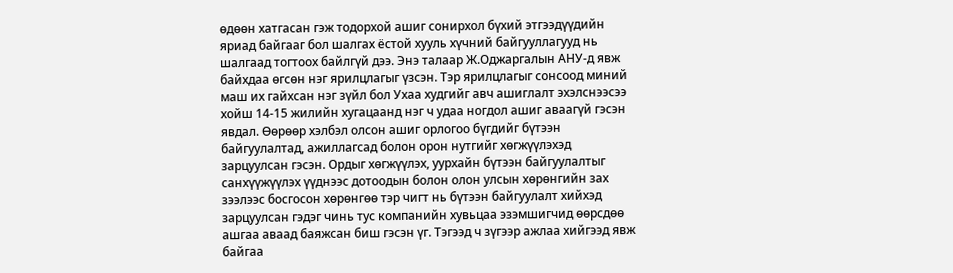өдөөн хатгасан гэж тодорхой ашиг сонирхол бүхий этгээдүүдийн яриад байгааг бол шалгах ёстой хууль хүчний байгууллагууд нь шалгаад тогтоох байлгүй дээ. Энэ талаар Ж.Оджаргалын АНУ-д явж байхдаа өгсөн нэг ярилцлагыг үзсэн. Тэр ярилцлагыг сонсоод миний маш их гайхсан нэг зүйл бол Ухаа худгийг авч ашиглалт эхэлснээсээ хойш 14-15 жилийн хугацаанд нэг ч удаа ногдол ашиг аваагүй гэсэн явдал. Өөрөөр хэлбэл олсон ашиг орлогоо бүгдийг бүтээн байгуулалтад, ажиллагсад болон орон нутгийг хөгжүүлэхэд зарцуулсан гэсэн. Ордыг хөгжүүлэх, уурхайн бүтээн байгуулалтыг санхүүжүүлэх үүднээс дотоодын болон олон улсын хөрөнгийн зах зээлээс босгосон хөрөнгөө тэр чигт нь бүтээн байгуулалт хийхэд зарцуулсан гэдэг чинь тус компанийн хувьцаа эзэмшигчид өөрсдөө ашгаа аваад баяжсан биш гэсэн үг. Тэгээд ч зүгээр ажлаа хийгээд явж байгаа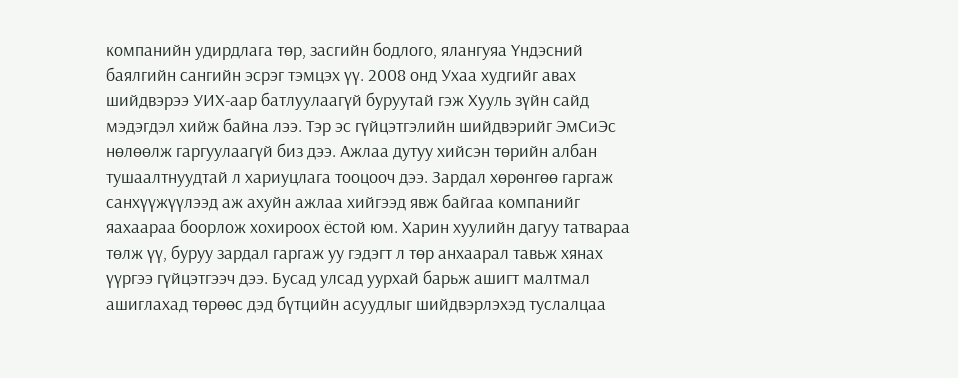компанийн удирдлага төр, засгийн бодлого, ялангуяа Үндэсний баялгийн сангийн эсрэг тэмцэх үү. 2008 онд Ухаа худгийг авах шийдвэрээ УИХ-аар батлуулаагүй буруутай гэж Хууль зүйн сайд мэдэгдэл хийж байна лээ. Тэр эс гүйцэтгэлийн шийдвэрийг ЭмСиЭс нөлөөлж гаргуулаагүй биз дээ. Ажлаа дутуу хийсэн төрийн албан тушаалтнуудтай л хариуцлага тооцооч дээ. Зардал хөрөнгөө гаргаж санхүүжүүлээд аж ахуйн ажлаа хийгээд явж байгаа компанийг яахаараа боорлож хохироох ёстой юм. Харин хуулийн дагуу татвараа төлж үү, буруу зардал гаргаж уу гэдэгт л төр анхаарал тавьж хянах үүргээ гүйцэтгээч дээ. Бусад улсад уурхай барьж ашигт малтмал ашиглахад төрөөс дэд бүтцийн асуудлыг шийдвэрлэхэд туслалцаа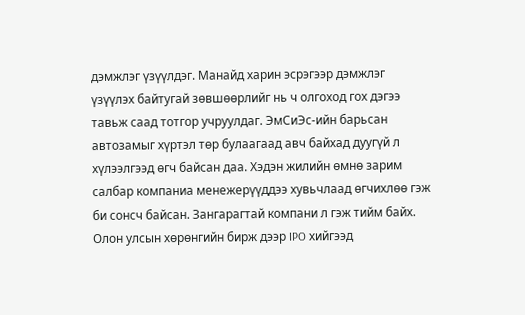дэмжлэг үзүүлдэг. Манайд харин эсрэгээр дэмжлэг үзүүлэх байтугай зөвшөөрлийг нь ч олгоход гох дэгээ тавьж саад тотгор учруулдаг. ЭмСиЭс-ийн барьсан автозамыг хүртэл төр булаагаад авч байхад дуугүй л хүлээлгээд өгч байсан даа. Хэдэн жилийн өмнө зарим салбар компаниа менежерүүддээ хувьчлаад өгчихлөө гэж би сонсч байсан. Зангарагтай компани л гэж тийм байх. Олон улсын хөрөнгийн бирж дээр IPO хийгээд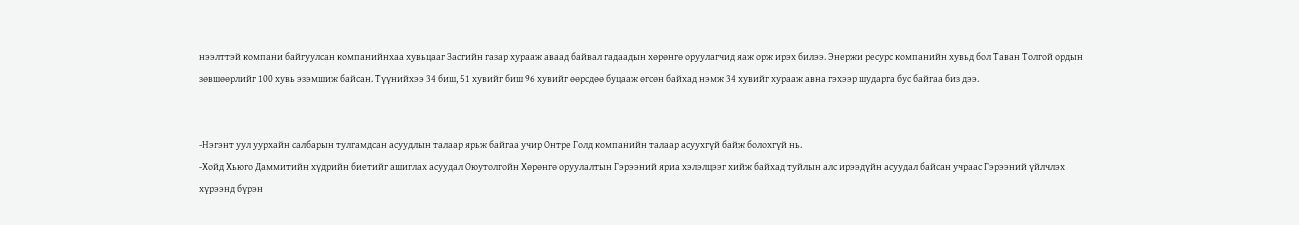нээлттэй компани байгуулсан компанийнхаа хувьцааг Засгийн газар хурааж аваад байвал гадаадын хөрөнгө оруулагчид яаж орж ирэх билээ. Энержи ресурс компанийн хувьд бол Таван Толгой ордын зөвшөөрлийг 100 хувь эзэмшиж байсан. Түүнийхээ 34 биш, 51 хувийг биш 96 хувийг өөрсдөө буцааж өгсөн байхад нэмж 34 хувийг хурааж авна гэхээр шударга бус байгаа биз дээ.


-Нэгэнт уул уурхайн салбарын тулгамдсан асуудлын талаар ярьж байгаа учир Онтре Голд компанийн талаар асуухгүй байж болохгүй нь.
-Хойд Хьюго Даммитийн хүдрийн биетийг ашиглах асуудал Оюутолгойн Хөрөнгө оруулалтын Гэрээний яриа хэлэлцээг хийж байхад туйлын алс ирээдүйн асуудал байсан учраас Гэрээний үйлчлэх хүрээнд бүрэн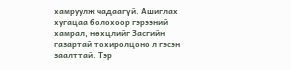хамруулж чадаагүй. Ашиглах хугацаа болохоор гэрээний хамрал, нөхцлийг Засгийн газартай тохиролцоно л гэсэн заалттай. Тэр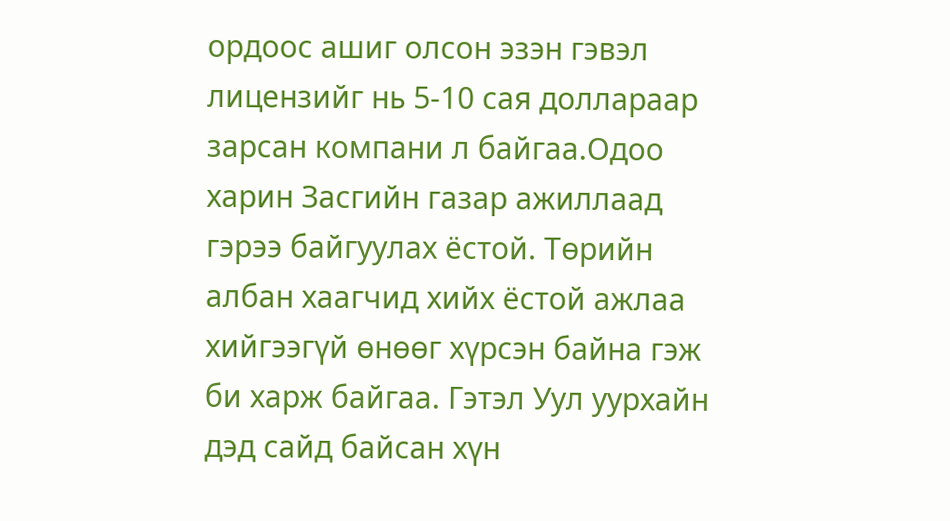ордоос ашиг олсон эзэн гэвэл лицензийг нь 5-10 сая доллараар зарсан компани л байгаа.Одоо харин Засгийн газар ажиллаад гэрээ байгуулах ёстой. Төрийн албан хаагчид хийх ёстой ажлаа хийгээгүй өнөөг хүрсэн байна гэж би харж байгаа. Гэтэл Уул уурхайн дэд сайд байсан хүн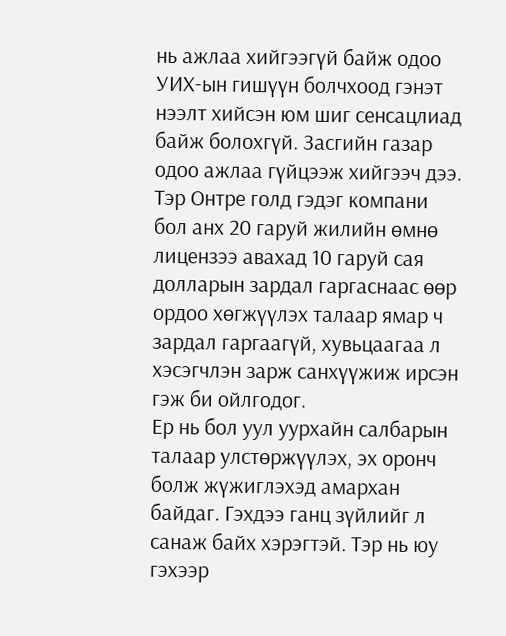нь ажлаа хийгээгүй байж одоо УИХ-ын гишүүн болчхоод гэнэт нээлт хийсэн юм шиг сенсацлиад байж болохгүй. Засгийн газар одоо ажлаа гүйцээж хийгээч дээ. Тэр Онтре голд гэдэг компани бол анх 20 гаруй жилийн өмнө лицензээ авахад 10 гаруй сая долларын зардал гаргаснаас өөр ордоо хөгжүүлэх талаар ямар ч зардал гаргаагүй, хувьцаагаа л хэсэгчлэн зарж санхүүжиж ирсэн гэж би ойлгодог.
Ер нь бол уул уурхайн салбарын талаар улстөржүүлэх, эх оронч болж жүжиглэхэд амархан байдаг. Гэхдээ ганц зүйлийг л санаж байх хэрэгтэй. Тэр нь юу гэхээр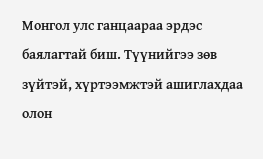Монгол улс ганцаараа эрдэс баялагтай биш. Түүнийгээ зөв зүйтэй, хүртээмжтэй ашиглахдаа олон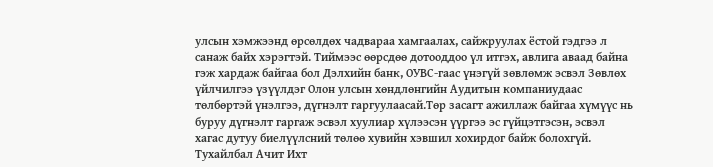улсын хэмжээнд өрсөлдөх чадвараа хамгаалах, сайжруулах ёстой гэдгээ л санаж байх хэрэгтэй. Тиймээс өөрсдөө дотооддоо үл итгэх, авлига аваад байна гэж хардаж байгаа бол Дэлхийн банк, ОУВС-гаас үнэгүй зөвлөмж эсвэл Зөвлөх үйлчилгээ үзүүлдэг Олон улсын хөндлөнгийн Аудитын компаниудаас төлбөртэй үнэлгээ, дүгнэлт гаргуулаасай.Төр засагт ажиллаж байгаа хүмүүс нь буруу дүгнэлт гаргаж эсвэл хуулиар хүлээсэн үүргээ эс гүйцэтгэсэн, эсвэл хагас дутуу биелүүлсний төлөө хувийн хэвшил хохирдог байж болохгүй. Тухайлбал Ачит Ихт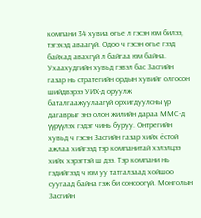компани 34 хувиа өгье л гэсэн юм билээ, тэгэхэд аваагүй. Одоо ч гэсэн өгье гээд байхад авахгүй л байгаа юм байна. Ухаахудгийн хувьд гэвэл бас Засгийн газар нь стратегийн ордын хувийг олгосон шийдвэрээ УИХ-д оруулж баталгаажуулаагүй орхигдуулсны үр дагаврыг энэ олон жилийн дараа ММС-д үүрүүлэх гэдэг чинь буруу. Онтрегийн хувьд ч гэсэн Засгийн газар хийх ёстой ажлаа хийгээд тэр компанитай хэлэлцээ хийх хэрэгтэй ш дээ. Тэр компани нь гэдийгээд ч юм уу татгалзаад хойшоо суугаад байна гэж би сонсоогүй. Монголын Засгийн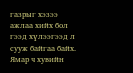газрыг хэзээ ажлаа хийх бол гээд хүлээгээд л сууж байгаа байх. Ямар ч хувийн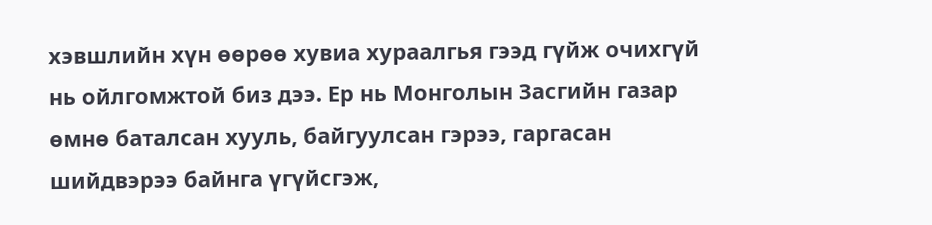хэвшлийн хүн өөрөө хувиа хураалгья гээд гүйж очихгүй нь ойлгомжтой биз дээ. Ер нь Монголын Засгийн газар өмнө баталсан хууль, байгуулсан гэрээ, гаргасан шийдвэрээ байнга үгүйсгэж,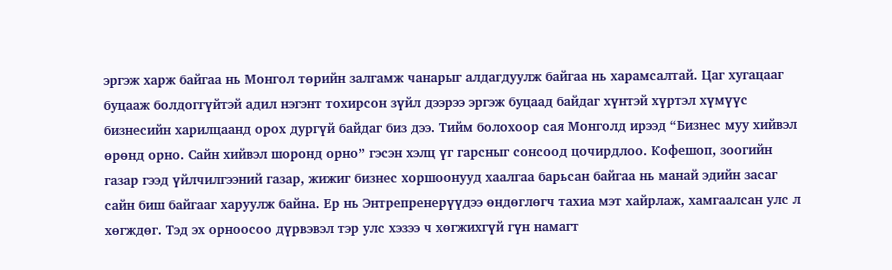эргэж харж байгаа нь Монгол төрийн залгамж чанарыг алдагдуулж байгаа нь харамсалтай. Цаг хугацааг буцааж болдоггүйтэй адил нэгэнт тохирсон зүйл дээрээ эргэж буцаад байдаг хүнтэй хүртэл хүмүүс бизнесийн харилцаанд орох дургүй байдаг биз дээ. Тийм болохоор сая Монголд ирээд “Бизнес муу хийвэл өрөнд орно. Сайн хийвэл шоронд орно” гэсэн хэлц үг гарсныг сонсоод цочирдлоо. Кофешоп, зоогийн газар гээд үйлчилгээний газар, жижиг бизнес хоршоонууд хаалгаа барьсан байгаа нь манай эдийн засаг сайн биш байгааг харуулж байна. Ер нь Энтрепренерүүдээ өндөглөгч тахиа мэт хайрлаж, хамгаалсан улс л хөгждөг. Тэд эх орноосоо дүрвэвэл тэр улс хэзээ ч хөгжихгүй гүн намагт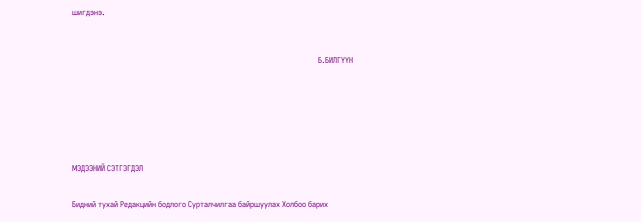шигдэнэ.



                                                                                                                           Б.БИЛГҮҮН








МЭДЭЭНИЙ СЭТГЭГДЭЛ


Бидний тухай Редакцийн бодлого Сурталчилгаа байршуулах Холбоо барих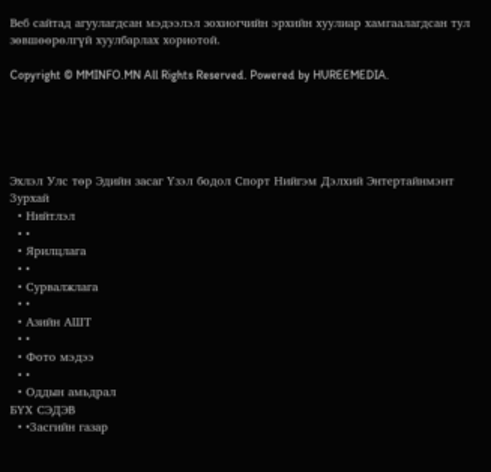Веб сайтад агуулагдсан мэдээлэл зохиогчийн эрхийн хуулиар хамгаалагдсан тул зөвшөөрөлгүй хуулбарлах хориотой.

Copyright © MMINFO.MN All Rights Reserved. Powered by HUREEMEDIA.





Эхлэл Улс төр Эдийн засаг Үзэл бодол Спорт Нийгэм Дэлхий Энтертайнмэнт Зурхай
  • Нийтлэл
  • •
  • Ярилцлага
  • •
  • Сурвалжлага
  • •
  • Азийн АШТ
  • •
  • Фото мэдээ
  • •
  • Оддын амьдрал
БҮХ СЭДЭВ
  • •Засгийн газар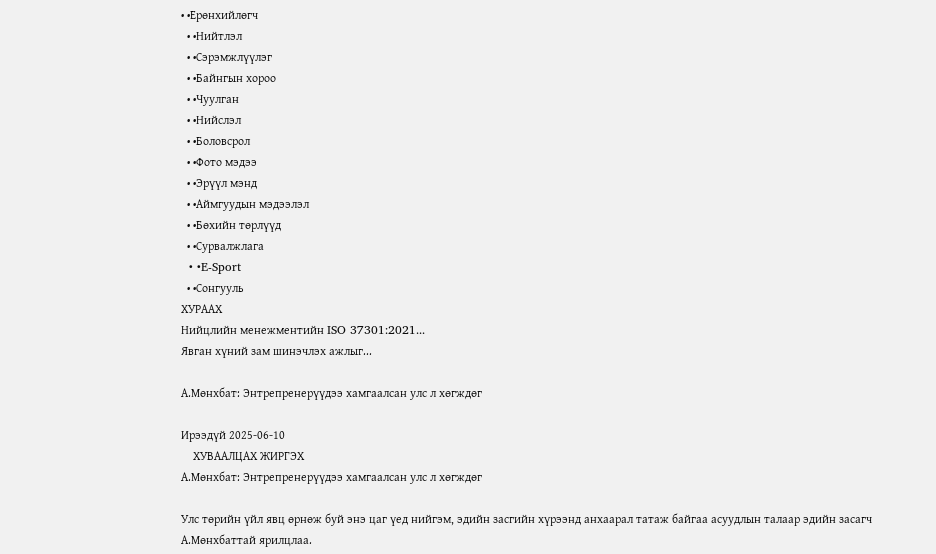• •Ерөнхийлөгч
  • •Нийтлэл
  • •Сэрэмжлүүлэг
  • •Байнгын хороо
  • •Чуулган
  • •Нийслэл
  • •Боловсрол
  • •Фото мэдээ
  • •Эрүүл мэнд
  • •Аймгуудын мэдээлэл
  • •Бөхийн төрлүүд
  • •Сурвалжлага
  • •E-Sport
  • •Сонгууль
ХУРААХ
Нийцлийн менежментийн ISO 37301:2021...
Явган хүний зам шинэчлэх ажлыг...

А.Мөнхбат: Энтрепренерүүдээ хамгаалсан улс л хөгждөг

Ирээдүй 2025-06-10
    ХУВААЛЦАХ ЖИРГЭХ
А.Мөнхбат: Энтрепренерүүдээ хамгаалсан улс л хөгждөг

Улс төрийн үйл явц өрнөж буй энэ цаг үед нийгэм, эдийн засгийн хүрээнд анхаарал татаж байгаа асуудлын талаар эдийн засагч А.Мөнхбаттай ярилцлаа.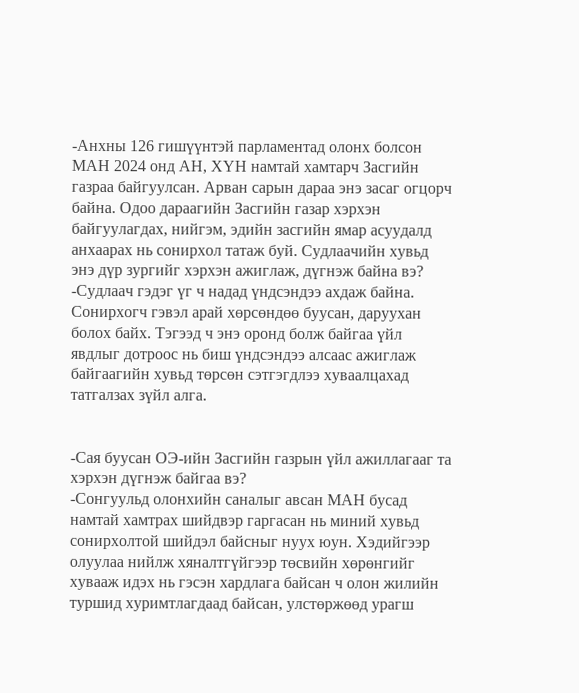-Анхны 126 гишүүнтэй парламентад олонх болсон МАН 2024 онд АН, ХҮН намтай хамтарч Засгийн газраа байгуулсан. Арван сарын дараа энэ засаг огцорч байна. Одоо дараагийн Засгийн газар хэрхэн байгуулагдах, нийгэм, эдийн засгийн ямар асуудалд анхаарах нь сонирхол татаж буй. Судлаачийн хувьд энэ дүр зургийг хэрхэн ажиглаж, дүгнэж байна вэ?
-Судлаач гэдэг үг ч надад үндсэндээ ахдаж байна. Сонирхогч гэвэл арай хөрсөндөө буусан, даруухан болох байх. Тэгээд ч энэ оронд болж байгаа үйл явдлыг дотроос нь биш үндсэндээ алсаас ажиглаж байгаагийн хувьд төрсөн сэтгэгдлээ хуваалцахад татгалзах зүйл алга.


-Сая буусан ОЭ-ийн Засгийн газрын үйл ажиллагааг та хэрхэн дүгнэж байгаа вэ?
-Сонгуульд олонхийн саналыг авсан МАН бусад намтай хамтрах шийдвэр гаргасан нь миний хувьд сонирхолтой шийдэл байсныг нуух юун. Хэдийгээр олуулаа нийлж хяналтгүйгээр төсвийн хөрөнгийг хувааж идэх нь гэсэн хардлага байсан ч олон жилийн туршид хуримтлагдаад байсан, улстөржөөд урагш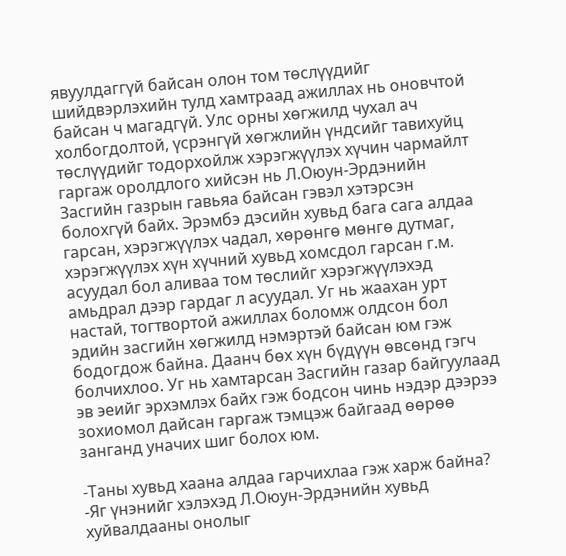явуулдаггүй байсан олон том төслүүдийг шийдвэрлэхийн тулд хамтраад ажиллах нь оновчтой байсан ч магадгүй. Улс орны хөгжилд чухал ач холбогдолтой, үсрэнгүй хөгжлийн үндсийг тавихуйц төслүүдийг тодорхойлж хэрэгжүүлэх хүчин чармайлт гаргаж оролдлого хийсэн нь Л.Оюун-Эрдэнийн Засгийн газрын гавьяа байсан гэвэл хэтэрсэн болохгүй байх. Эрэмбэ дэсийн хувьд бага сага алдаа гарсан, хэрэгжүүлэх чадал, хөрөнгө мөнгө дутмаг, хэрэгжүүлэх хүн хүчний хувьд хомсдол гарсан г.м. асуудал бол аливаа том төслийг хэрэгжүүлэхэд амьдрал дээр гардаг л асуудал. Уг нь жаахан урт настай, тогтвортой ажиллах боломж олдсон бол эдийн засгийн хөгжилд нэмэртэй байсан юм гэж бодогдож байна. Даанч бөх хүн бүдүүн өвсөнд гэгч болчихлоо. Уг нь хамтарсан Засгийн газар байгуулаад эв эеийг эрхэмлэх байх гэж бодсон чинь нэдэр дээрээ зохиомол дайсан гаргаж тэмцэж байгаад өөрөө занганд уначих шиг болох юм.

-Таны хувьд хаана алдаа гарчихлаа гэж харж байна?
-Яг үнэнийг хэлэхэд Л.Оюун-Эрдэнийн хувьд хуйвалдааны онолыг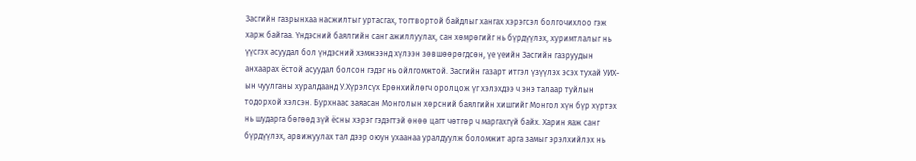Засгийн газрынхаа насжилтыг уртасгах, тогтвортой байдлыг хангах хэрэгсэл болгочихлоо гэж харж байгаа. Үндэсний баялгийн санг ажиллуулах, сан хөмрөгийг нь бүрдүүлэх, хуримтлалыг нь үүсгэх асуудал бол үндэсний хэмжээнд хүлээн зөвшөөрөгдсөн, үе үеийн Засгийн газруудын анхаарах ёстой асуудал болсон гэдэг нь ойлгомжтой. Засгийн газарт итгэл үзүүлэх эсэх тухай УИХ-ын чуулганы хуралдаанд У.Хүрэлсүх Ерөнхийлөгч оролцож үг хэлэхдээ ч энэ талаар туйлын тодорхой хэлсэн. Бурхнаас заяасан Монголын хөрсний баялгийн хишгийг Монгол хүн бүр хүртэх нь шударга бөгөөд зүй ёсны хэрэг гэдэгтэй өнөө цагт чөтгөр ч маргахгүй байх. Харин яаж санг бүрдүүлэх, арвижуулах тал дээр оюун ухаанаа уралдуулж боломжит арга замыг эрэлхийлэх нь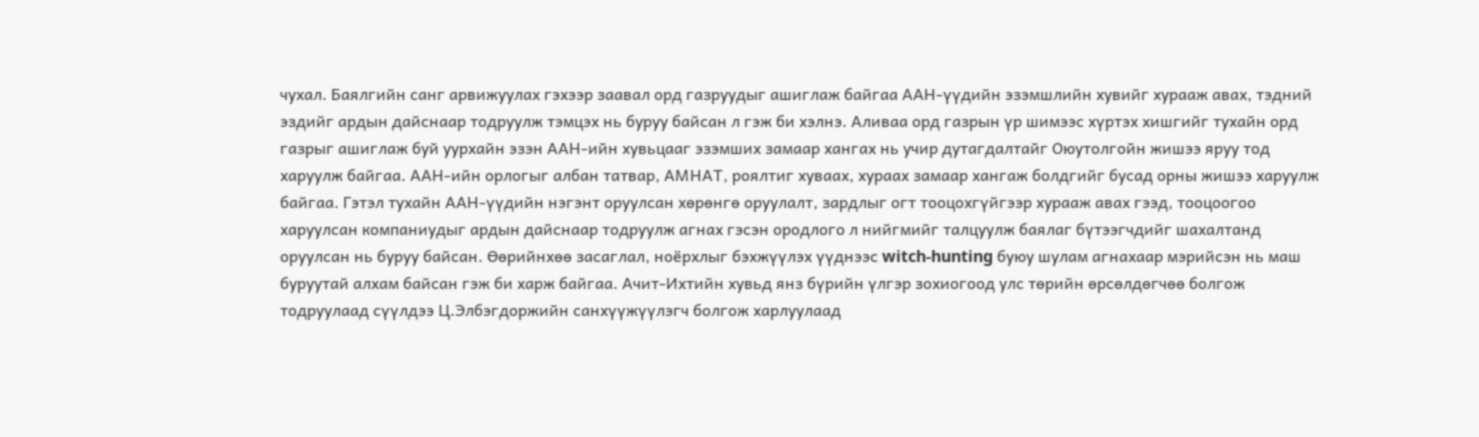чухал. Баялгийн санг арвижуулах гэхээр заавал орд газруудыг ашиглаж байгаа ААН-үүдийн эзэмшлийн хувийг хурааж авах, тэдний эздийг ардын дайснаар тодруулж тэмцэх нь буруу байсан л гэж би хэлнэ. Аливаа орд газрын үр шимээс хүртэх хишгийг тухайн орд газрыг ашиглаж буй уурхайн эзэн ААН-ийн хувьцааг эзэмших замаар хангах нь учир дутагдалтайг Оюутолгойн жишээ яруу тод харуулж байгаа. ААН-ийн орлогыг албан татвар, АМНАТ, роялтиг хуваах, хураах замаар хангаж болдгийг бусад орны жишээ харуулж байгаа. Гэтэл тухайн ААН-үүдийн нэгэнт оруулсан хөрөнгө оруулалт, зардлыг огт тооцохгүйгээр хурааж авах гээд, тооцоогоо харуулсан компаниудыг ардын дайснаар тодруулж агнах гэсэн ородлого л нийгмийг талцуулж баялаг бүтээгчдийг шахалтанд оруулсан нь буруу байсан. Өөрийнхөө засаглал, ноёрхлыг бэхжүүлэх үүднээс witch-hunting буюу шулам агнахаар мэрийсэн нь маш буруутай алхам байсан гэж би харж байгаа. Ачит-Ихтийн хувьд янз бүрийн үлгэр зохиогоод улс төрийн өрсөлдөгчөө болгож тодруулаад сүүлдээ Ц.Элбэгдоржийн санхүүжүүлэгч болгож харлуулаад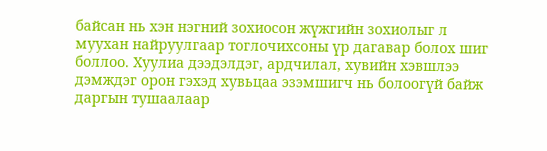байсан нь хэн нэгний зохиосон жүжгийн зохиолыг л муухан найруулгаар тоглочихсоны үр дагавар болох шиг боллоо. Хуулиа дээдэлдэг, ардчилал, хувийн хэвшлээ дэмждэг орон гэхэд хувьцаа эзэмшигч нь болоогүй байж даргын тушаалаар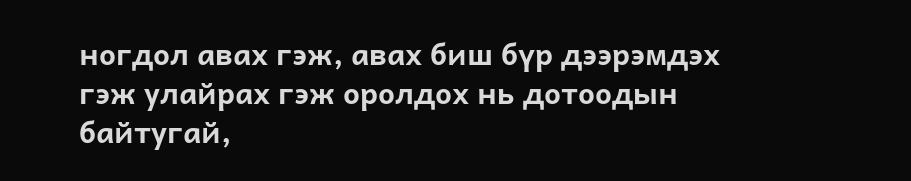ногдол авах гэж, авах биш бүр дээрэмдэх гэж улайрах гэж оролдох нь дотоодын байтугай,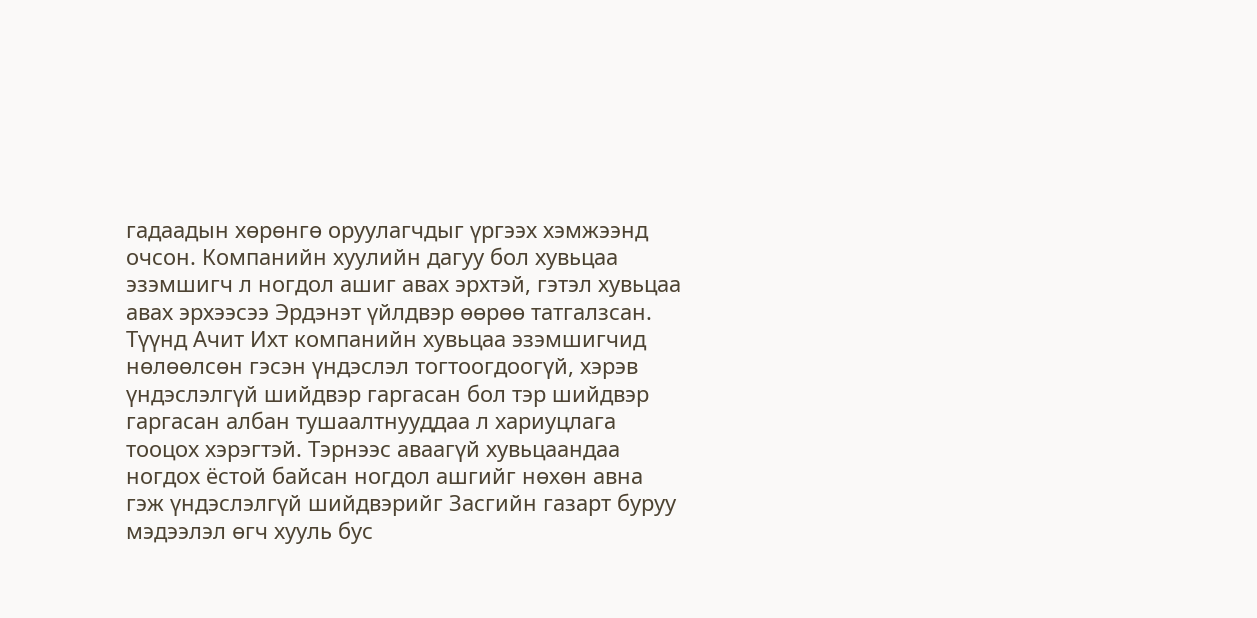гадаадын хөрөнгө оруулагчдыг үргээх хэмжээнд очсон. Компанийн хуулийн дагуу бол хувьцаа эзэмшигч л ногдол ашиг авах эрхтэй, гэтэл хувьцаа авах эрхээсээ Эрдэнэт үйлдвэр өөрөө татгалзсан. Түүнд Ачит Ихт компанийн хувьцаа эзэмшигчид нөлөөлсөн гэсэн үндэслэл тогтоогдоогүй, хэрэв үндэслэлгүй шийдвэр гаргасан бол тэр шийдвэр гаргасан албан тушаалтнууддаа л хариуцлага тооцох хэрэгтэй. Тэрнээс аваагүй хувьцаандаа ногдох ёстой байсан ногдол ашгийг нөхөн авна гэж үндэслэлгүй шийдвэрийг Засгийн газарт буруу мэдээлэл өгч хууль бус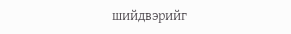шийдвэрийг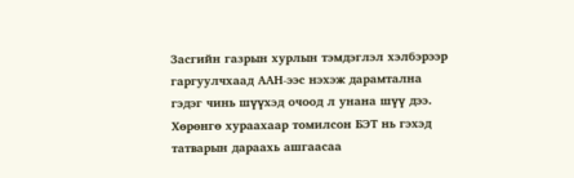Засгийн газрын хурлын тэмдэглэл хэлбэрээр гаргуулчхаад ААН-ээс нэхэж дарамтална гэдэг чинь шүүхэд очоод л унана шүү дээ. Хөрөнгө хураахаар томилсон БЭТ нь гэхэд татварын дараахь ашгаасаа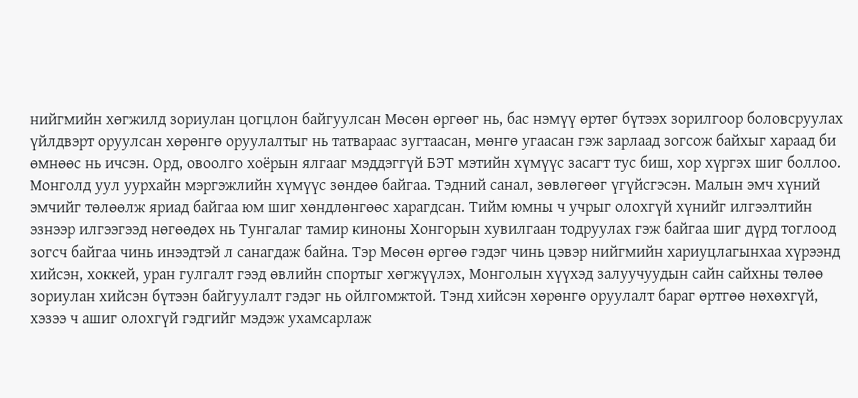нийгмийн хөгжилд зориулан цогцлон байгуулсан Мөсөн өргөөг нь, бас нэмүү өртөг бүтээх зорилгоор боловсруулах үйлдвэрт оруулсан хөрөнгө оруулалтыг нь татвараас зугтаасан, мөнгө угаасан гэж зарлаад зогсож байхыг хараад би өмнөөс нь ичсэн. Орд, овоолго хоёрын ялгааг мэддэггүй БЭТ мэтийн хүмүүс засагт тус биш, хор хүргэх шиг боллоо. Монголд уул уурхайн мэргэжлийн хүмүүс зөндөө байгаа. Тэдний санал, зөвлөгөөг үгүйсгэсэн. Малын эмч хүний эмчийг төлөөлж яриад байгаа юм шиг хөндлөнгөөс харагдсан. Тийм юмны ч учрыг олохгүй хүнийг илгээлтийн эзнээр илгээгээд нөгөөдөх нь Тунгалаг тамир киноны Хонгорын хувилгаан тодруулах гэж байгаа шиг дүрд тоглоод зогсч байгаа чинь инээдтэй л санагдаж байна. Тэр Мөсөн өргөө гэдэг чинь цэвэр нийгмийн хариуцлагынхаа хүрээнд хийсэн, хоккей, уран гулгалт гээд өвлийн спортыг хөгжүүлэх, Монголын хүүхэд залуучуудын сайн сайхны төлөө зориулан хийсэн бүтээн байгуулалт гэдэг нь ойлгомжтой. Тэнд хийсэн хөрөнгө оруулалт бараг өртгөө нөхөхгүй, хэзээ ч ашиг олохгүй гэдгийг мэдэж ухамсарлаж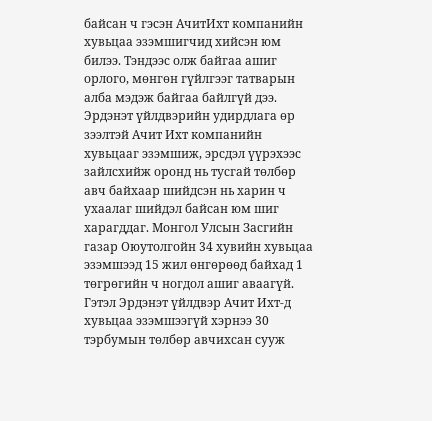байсан ч гэсэн АчитИхт компанийн хувьцаа эзэмшигчид хийсэн юм билээ. Тэндээс олж байгаа ашиг орлого, мөнгөн гүйлгээг татварын алба мэдэж байгаа байлгүй дээ. Эрдэнэт үйлдвэрийн удирдлага өр зээлтэй Ачит Ихт компанийн хувьцааг эзэмшиж, эрсдэл үүрэхээс зайлсхийж оронд нь тусгай төлбөр авч байхаар шийдсэн нь харин ч ухаалаг шийдэл байсан юм шиг харагддаг. Монгол Улсын Засгийн газар Оюутолгойн 34 хувийн хувьцаа эзэмшээд 15 жил өнгөрөөд байхад 1 төгрөгийн ч ногдол ашиг аваагүй. Гэтэл Эрдэнэт үйлдвэр Ачит Ихт-д хувьцаа эзэмшээгүй хэрнээ 30 тэрбумын төлбөр авчихсан сууж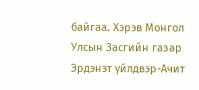байгаа. Хэрэв Монгол Улсын Засгийн газар Эрдэнэт үйлдвэр-Ачит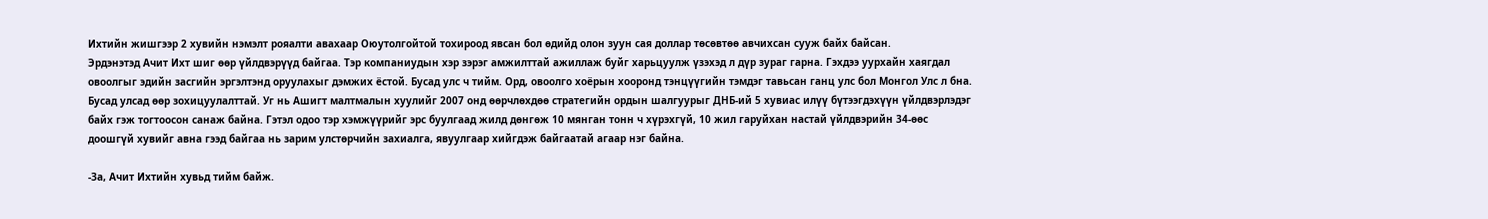Ихтийн жишгээр 2 хувийн нэмэлт рояалти авахаар Оюутолгойтой тохироод явсан бол өдийд олон зуун сая доллар төсөвтөө авчихсан сууж байх байсан.
Эрдэнэтэд Ачит Ихт шиг өөр үйлдвэрүүд байгаа. Тэр компаниудын хэр зэрэг амжилттай ажиллаж буйг харьцуулж үзэхэд л дүр зураг гарна. Гэхдээ уурхайн хаягдал овоолгыг эдийн засгийн эргэлтэнд оруулахыг дэмжих ёстой. Бусад улс ч тийм. Орд, овоолго хоёрын хооронд тэнцүүгийн тэмдэг тавьсан ганц улс бол Монгол Улс л бна. Бусад улсад өөр зохицуулалттай. Уг нь Ашигт малтмалын хуулийг 2007 онд өөрчлөхдөө стратегийн ордын шалгуурыг ДНБ-ий 5 хувиас илүү бүтээгдэхүүн үйлдвэрлэдэг байх гэж тогтоосон санаж байна. Гэтэл одоо тэр хэмжүүрийг эрс буулгаад жилд дөнгөж 10 мянган тонн ч хүрэхгүй, 10 жил гаруйхан настай үйлдвэрийн 34-өөс доошгүй хувийг авна гээд байгаа нь зарим улстөрчийн захиалга, явуулгаар хийгдэж байгаатай агаар нэг байна.

-За, Ачит Ихтийн хувьд тийм байж.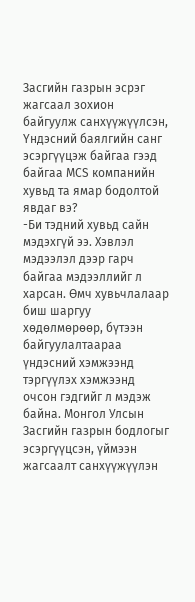Засгийн газрын эсрэг жагсаал зохион байгуулж санхүүжүүлсэн, Үндэсний баялгийн санг эсэргүүцэж байгаа гээд байгаа МСS компанийн хувьд та ямар бодолтой явдаг вэ?
-Би тэдний хувьд сайн мэдэхгүй ээ. Хэвлэл мэдээлэл дээр гарч байгаа мэдээллийг л харсан. Өмч хувьчлалаар биш шаргуу хөдөлмөрөөр, бүтээн байгуулалтаараа үндэсний хэмжээнд тэргүүлэх хэмжээнд очсон гэдгийг л мэдэж байна. Монгол Улсын Засгийн газрын бодлогыг эсэргүүцсэн, үймээн жагсаалт санхүүжүүлэн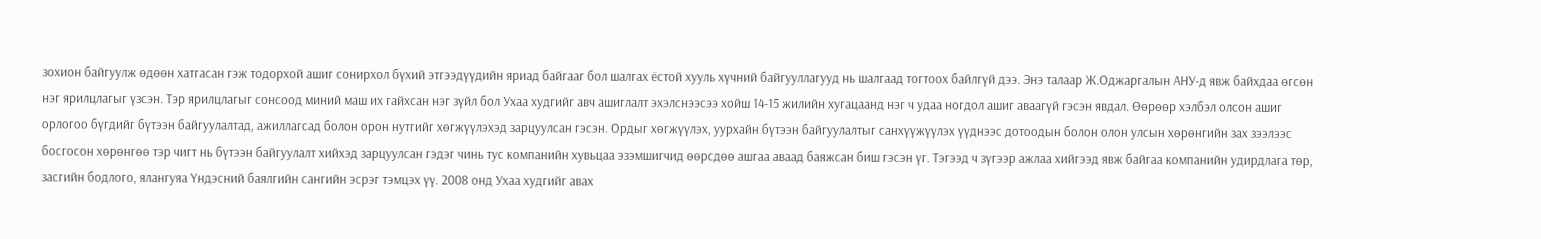зохион байгуулж өдөөн хатгасан гэж тодорхой ашиг сонирхол бүхий этгээдүүдийн яриад байгааг бол шалгах ёстой хууль хүчний байгууллагууд нь шалгаад тогтоох байлгүй дээ. Энэ талаар Ж.Оджаргалын АНУ-д явж байхдаа өгсөн нэг ярилцлагыг үзсэн. Тэр ярилцлагыг сонсоод миний маш их гайхсан нэг зүйл бол Ухаа худгийг авч ашиглалт эхэлснээсээ хойш 14-15 жилийн хугацаанд нэг ч удаа ногдол ашиг аваагүй гэсэн явдал. Өөрөөр хэлбэл олсон ашиг орлогоо бүгдийг бүтээн байгуулалтад, ажиллагсад болон орон нутгийг хөгжүүлэхэд зарцуулсан гэсэн. Ордыг хөгжүүлэх, уурхайн бүтээн байгуулалтыг санхүүжүүлэх үүднээс дотоодын болон олон улсын хөрөнгийн зах зээлээс босгосон хөрөнгөө тэр чигт нь бүтээн байгуулалт хийхэд зарцуулсан гэдэг чинь тус компанийн хувьцаа эзэмшигчид өөрсдөө ашгаа аваад баяжсан биш гэсэн үг. Тэгээд ч зүгээр ажлаа хийгээд явж байгаа компанийн удирдлага төр, засгийн бодлого, ялангуяа Үндэсний баялгийн сангийн эсрэг тэмцэх үү. 2008 онд Ухаа худгийг авах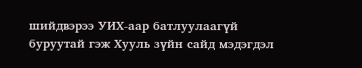шийдвэрээ УИХ-аар батлуулаагүй буруутай гэж Хууль зүйн сайд мэдэгдэл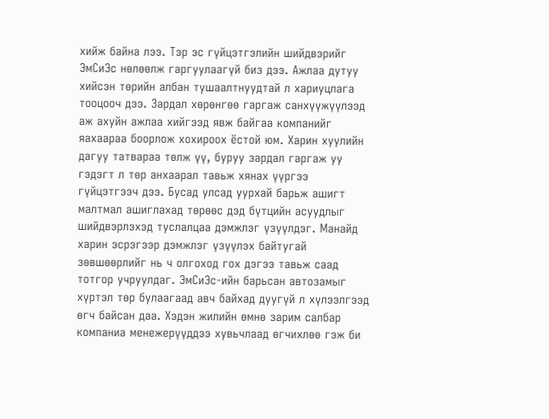хийж байна лээ. Тэр эс гүйцэтгэлийн шийдвэрийг ЭмСиЭс нөлөөлж гаргуулаагүй биз дээ. Ажлаа дутуу хийсэн төрийн албан тушаалтнуудтай л хариуцлага тооцооч дээ. Зардал хөрөнгөө гаргаж санхүүжүүлээд аж ахуйн ажлаа хийгээд явж байгаа компанийг яахаараа боорлож хохироох ёстой юм. Харин хуулийн дагуу татвараа төлж үү, буруу зардал гаргаж уу гэдэгт л төр анхаарал тавьж хянах үүргээ гүйцэтгээч дээ. Бусад улсад уурхай барьж ашигт малтмал ашиглахад төрөөс дэд бүтцийн асуудлыг шийдвэрлэхэд туслалцаа дэмжлэг үзүүлдэг. Манайд харин эсрэгээр дэмжлэг үзүүлэх байтугай зөвшөөрлийг нь ч олгоход гох дэгээ тавьж саад тотгор учруулдаг. ЭмСиЭс-ийн барьсан автозамыг хүртэл төр булаагаад авч байхад дуугүй л хүлээлгээд өгч байсан даа. Хэдэн жилийн өмнө зарим салбар компаниа менежерүүддээ хувьчлаад өгчихлөө гэж би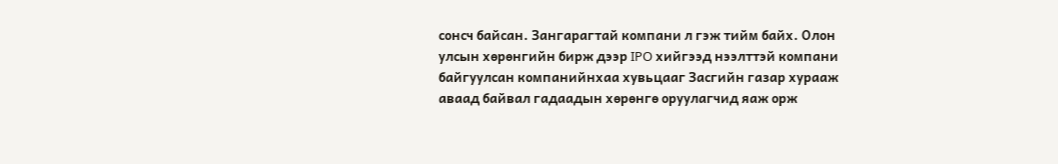сонсч байсан. Зангарагтай компани л гэж тийм байх. Олон улсын хөрөнгийн бирж дээр IPO хийгээд нээлттэй компани байгуулсан компанийнхаа хувьцааг Засгийн газар хурааж аваад байвал гадаадын хөрөнгө оруулагчид яаж орж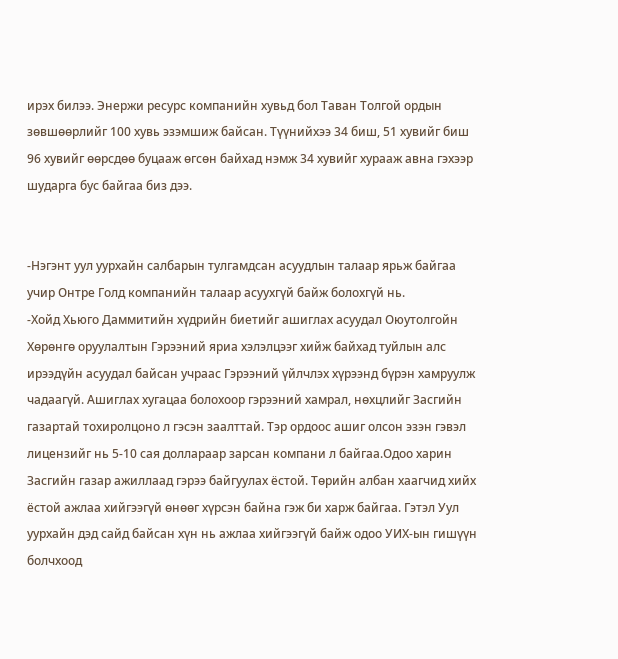ирэх билээ. Энержи ресурс компанийн хувьд бол Таван Толгой ордын зөвшөөрлийг 100 хувь эзэмшиж байсан. Түүнийхээ 34 биш, 51 хувийг биш 96 хувийг өөрсдөө буцааж өгсөн байхад нэмж 34 хувийг хурааж авна гэхээр шударга бус байгаа биз дээ.


-Нэгэнт уул уурхайн салбарын тулгамдсан асуудлын талаар ярьж байгаа учир Онтре Голд компанийн талаар асуухгүй байж болохгүй нь.
-Хойд Хьюго Даммитийн хүдрийн биетийг ашиглах асуудал Оюутолгойн Хөрөнгө оруулалтын Гэрээний яриа хэлэлцээг хийж байхад туйлын алс ирээдүйн асуудал байсан учраас Гэрээний үйлчлэх хүрээнд бүрэн хамруулж чадаагүй. Ашиглах хугацаа болохоор гэрээний хамрал, нөхцлийг Засгийн газартай тохиролцоно л гэсэн заалттай. Тэр ордоос ашиг олсон эзэн гэвэл лицензийг нь 5-10 сая доллараар зарсан компани л байгаа.Одоо харин Засгийн газар ажиллаад гэрээ байгуулах ёстой. Төрийн албан хаагчид хийх ёстой ажлаа хийгээгүй өнөөг хүрсэн байна гэж би харж байгаа. Гэтэл Уул уурхайн дэд сайд байсан хүн нь ажлаа хийгээгүй байж одоо УИХ-ын гишүүн болчхоод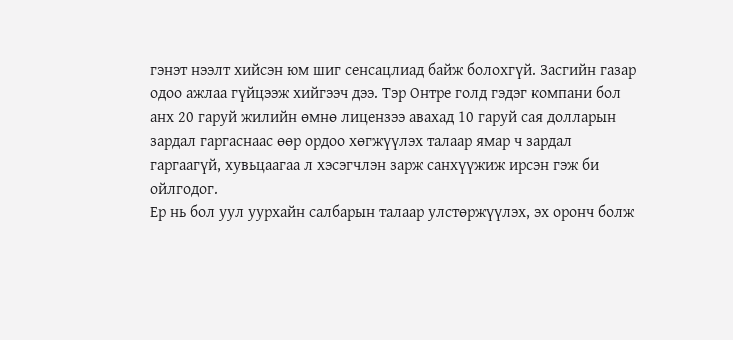гэнэт нээлт хийсэн юм шиг сенсацлиад байж болохгүй. Засгийн газар одоо ажлаа гүйцээж хийгээч дээ. Тэр Онтре голд гэдэг компани бол анх 20 гаруй жилийн өмнө лицензээ авахад 10 гаруй сая долларын зардал гаргаснаас өөр ордоо хөгжүүлэх талаар ямар ч зардал гаргаагүй, хувьцаагаа л хэсэгчлэн зарж санхүүжиж ирсэн гэж би ойлгодог.
Ер нь бол уул уурхайн салбарын талаар улстөржүүлэх, эх оронч болж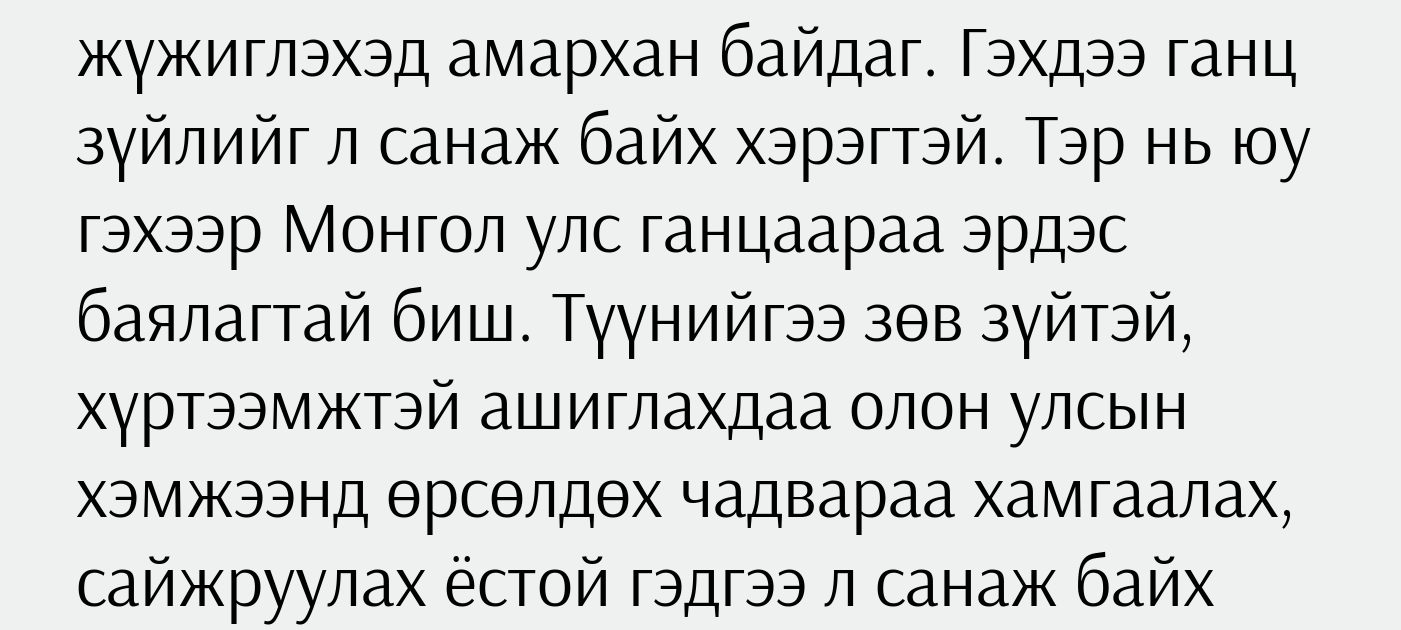жүжиглэхэд амархан байдаг. Гэхдээ ганц зүйлийг л санаж байх хэрэгтэй. Тэр нь юу гэхээр Монгол улс ганцаараа эрдэс баялагтай биш. Түүнийгээ зөв зүйтэй, хүртээмжтэй ашиглахдаа олон улсын хэмжээнд өрсөлдөх чадвараа хамгаалах, сайжруулах ёстой гэдгээ л санаж байх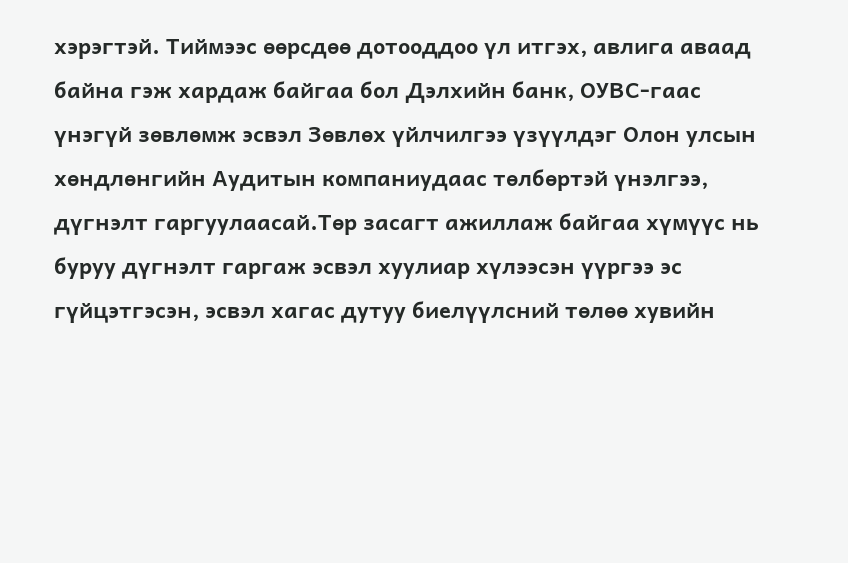хэрэгтэй. Тиймээс өөрсдөө дотооддоо үл итгэх, авлига аваад байна гэж хардаж байгаа бол Дэлхийн банк, ОУВС-гаас үнэгүй зөвлөмж эсвэл Зөвлөх үйлчилгээ үзүүлдэг Олон улсын хөндлөнгийн Аудитын компаниудаас төлбөртэй үнэлгээ, дүгнэлт гаргуулаасай.Төр засагт ажиллаж байгаа хүмүүс нь буруу дүгнэлт гаргаж эсвэл хуулиар хүлээсэн үүргээ эс гүйцэтгэсэн, эсвэл хагас дутуу биелүүлсний төлөө хувийн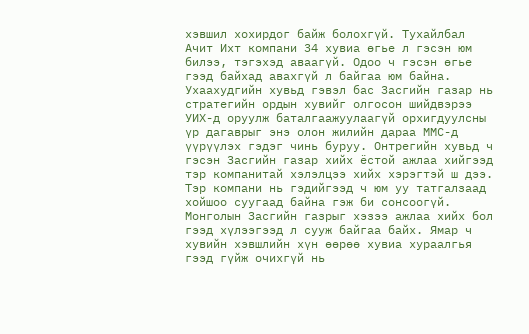хэвшил хохирдог байж болохгүй. Тухайлбал Ачит Ихт компани 34 хувиа өгье л гэсэн юм билээ, тэгэхэд аваагүй. Одоо ч гэсэн өгье гээд байхад авахгүй л байгаа юм байна. Ухаахудгийн хувьд гэвэл бас Засгийн газар нь стратегийн ордын хувийг олгосон шийдвэрээ УИХ-д оруулж баталгаажуулаагүй орхигдуулсны үр дагаврыг энэ олон жилийн дараа ММС-д үүрүүлэх гэдэг чинь буруу. Онтрегийн хувьд ч гэсэн Засгийн газар хийх ёстой ажлаа хийгээд тэр компанитай хэлэлцээ хийх хэрэгтэй ш дээ. Тэр компани нь гэдийгээд ч юм уу татгалзаад хойшоо суугаад байна гэж би сонсоогүй. Монголын Засгийн газрыг хэзээ ажлаа хийх бол гээд хүлээгээд л сууж байгаа байх. Ямар ч хувийн хэвшлийн хүн өөрөө хувиа хураалгья гээд гүйж очихгүй нь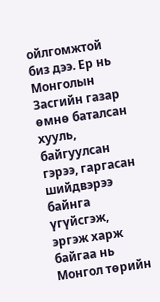ойлгомжтой биз дээ. Ер нь Монголын Засгийн газар өмнө баталсан хууль, байгуулсан гэрээ, гаргасан шийдвэрээ байнга үгүйсгэж, эргэж харж байгаа нь Монгол төрийн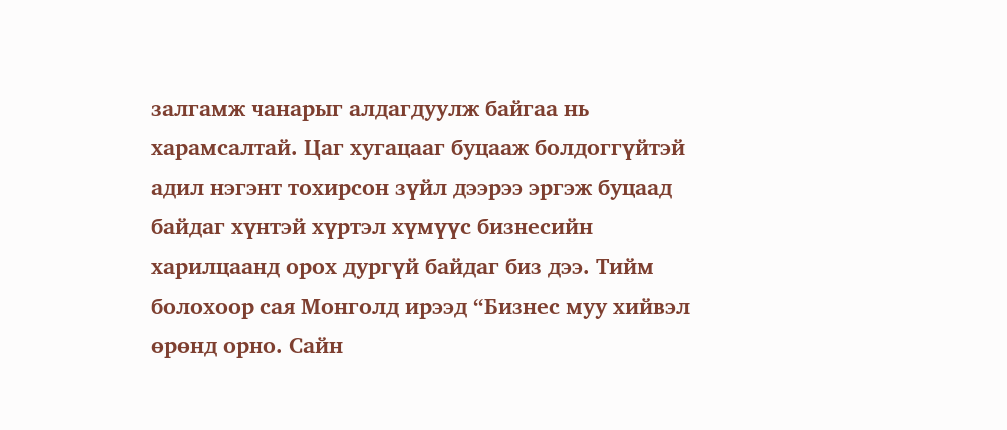залгамж чанарыг алдагдуулж байгаа нь харамсалтай. Цаг хугацааг буцааж болдоггүйтэй адил нэгэнт тохирсон зүйл дээрээ эргэж буцаад байдаг хүнтэй хүртэл хүмүүс бизнесийн харилцаанд орох дургүй байдаг биз дээ. Тийм болохоор сая Монголд ирээд “Бизнес муу хийвэл өрөнд орно. Сайн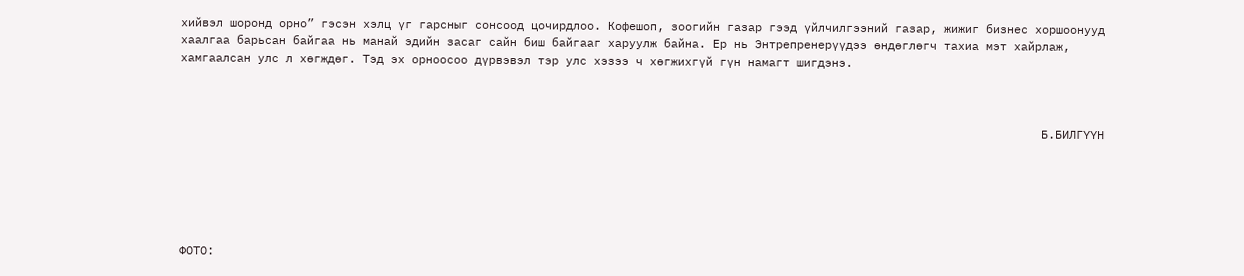хийвэл шоронд орно” гэсэн хэлц үг гарсныг сонсоод цочирдлоо. Кофешоп, зоогийн газар гээд үйлчилгээний газар, жижиг бизнес хоршоонууд хаалгаа барьсан байгаа нь манай эдийн засаг сайн биш байгааг харуулж байна. Ер нь Энтрепренерүүдээ өндөглөгч тахиа мэт хайрлаж, хамгаалсан улс л хөгждөг. Тэд эх орноосоо дүрвэвэл тэр улс хэзээ ч хөгжихгүй гүн намагт шигдэнэ.



                                                                                                                           Б.БИЛГҮҮН






ФОТО: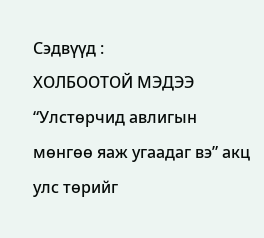Сэдвүүд :
ХОЛБООТОЙ МЭДЭЭ
“Улстөрчид авлигын мөнгөө яаж угаадаг вэ” акц улс төрийг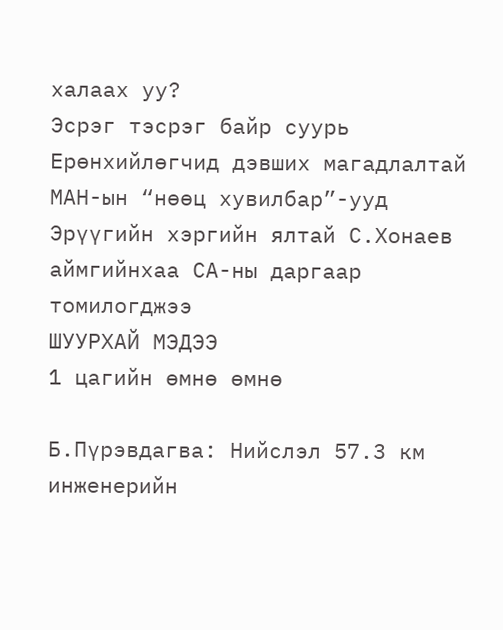халаах уу?
Эсрэг тэсрэг байр суурь
Ерөнхийлөгчид дэвших магадлалтай МАН-ын “нөөц хувилбар”-ууд
Эрүүгийн хэргийн ялтай С.Хонаев аймгийнхаа СА-ны даргаар томилогджээ
ШУУРХАЙ МЭДЭЭ
1 цагийн өмнө өмнө

Б.Пүрэвдагва: Нийслэл 57.3 км инженерийн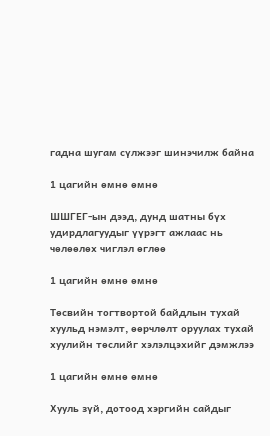гадна шугам сүлжээг шинэчилж байна

1 цагийн өмнө өмнө

ШШГЕГ-ын дээд, дунд шатны бүх удирдлагуудыг үүрэгт ажлаас нь чөлөөлөх чиглэл өглөө

1 цагийн өмнө өмнө

Төсвийн тогтвортой байдлын тухай хуульд нэмэлт, өөрчлөлт оруулах тухай хуулийн төслийг хэлэлцэхийг дэмжлээ

1 цагийн өмнө өмнө

Хууль зүй, дотоод хэргийн сайдыг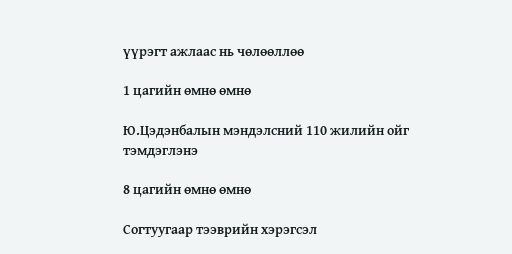үүрэгт ажлаас нь чөлөөллөө

1 цагийн өмнө өмнө

Ю.Цэдэнбалын мэндэлсний 110 жилийн ойг тэмдэглэнэ

8 цагийн өмнө өмнө

Согтуугаар тээврийн хэрэгсэл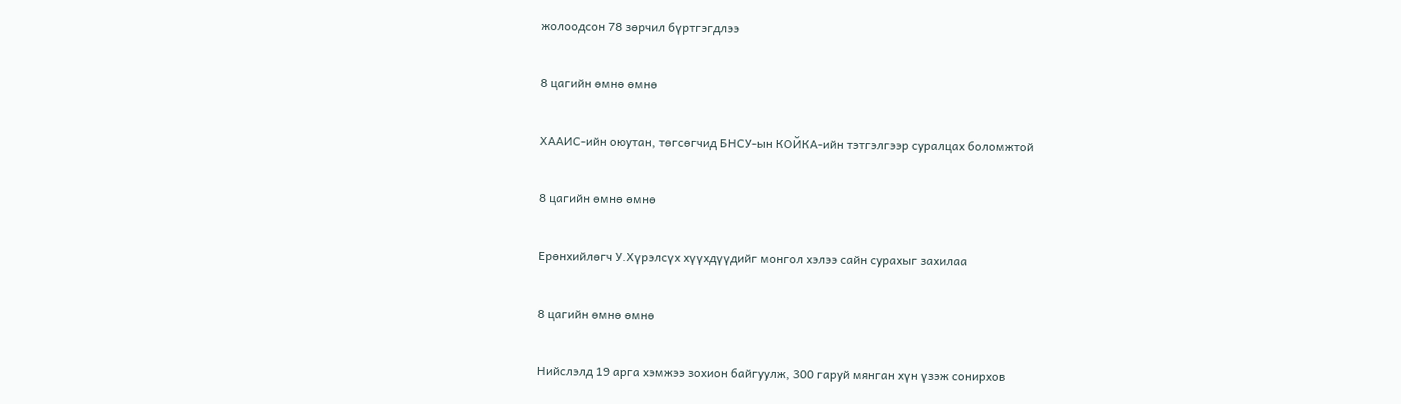жолоодсон 78 зөрчил бүртгэгдлээ

8 цагийн өмнө өмнө

ХААИС-ийн оюутан, төгсөгчид БНСУ-ын КОЙКА-ийн тэтгэлгээр суралцах боломжтой

8 цагийн өмнө өмнө

Ерөнхийлөгч У.Хүрэлсүх хүүхдүүдийг монгол хэлээ сайн сурахыг захилаа

8 цагийн өмнө өмнө

Нийслэлд 19 арга хэмжээ зохион байгуулж, 300 гаруй мянган хүн үзэж сонирхов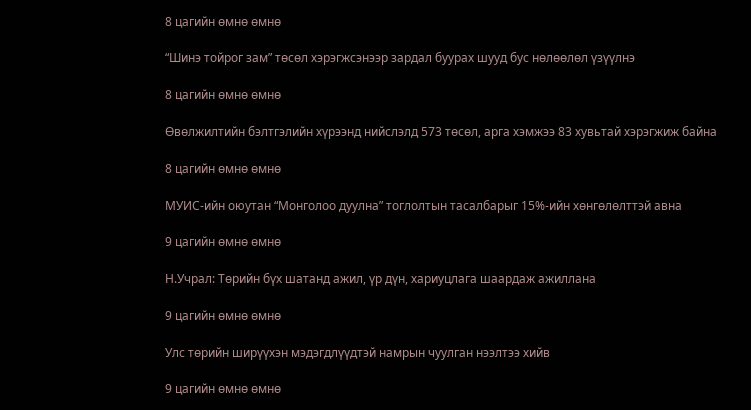8 цагийн өмнө өмнө

“Шинэ тойрог зам” төсөл хэрэгжсэнээр зардал буурах шууд бус нөлөөлөл үзүүлнэ

8 цагийн өмнө өмнө

Өвөлжилтийн бэлтгэлийн хүрээнд нийслэлд 573 төсөл, арга хэмжээ 83 хувьтай хэрэгжиж байна

8 цагийн өмнө өмнө

МУИС-ийн оюутан “Монголоо дуулна” тоглолтын тасалбарыг 15%-ийн хөнгөлөлттэй авна

9 цагийн өмнө өмнө

Н.Учрал: Төрийн бүх шатанд ажил, үр дүн, хариуцлага шаардаж ажиллана

9 цагийн өмнө өмнө

Улс төрийн ширүүхэн мэдэгдлүүдтэй намрын чуулган нээлтээ хийв

9 цагийн өмнө өмнө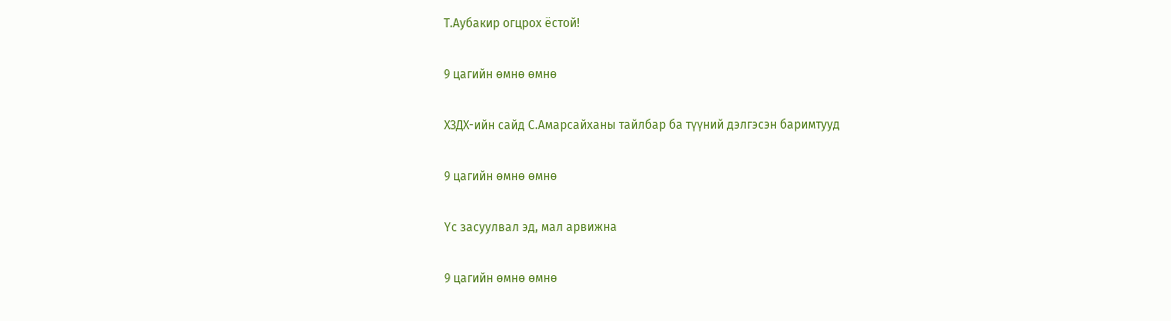Т.Аубакир огцрох ёстой!

9 цагийн өмнө өмнө

ХЗДХ-ийн сайд С.Амарсайханы тайлбар ба түүний дэлгэсэн баримтууд

9 цагийн өмнө өмнө

Үс засуулвал эд, мал арвижна

9 цагийн өмнө өмнө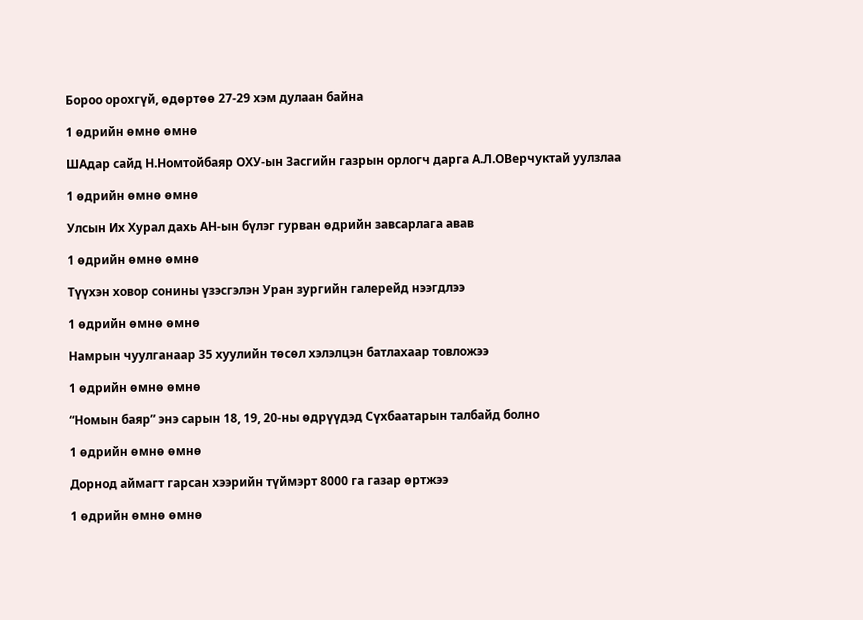Бороо орохгүй, өдөртөө 27-29 хэм дулаан байна

1 өдрийн өмнө өмнө

ШАдар сайд Н.Номтойбаяр ОХУ-ын Засгийн газрын орлогч дарга А.Л.ОВерчуктай уулзлаа

1 өдрийн өмнө өмнө

Улсын Их Хурал дахь АН-ын бүлэг гурван өдрийн завсарлага авав

1 өдрийн өмнө өмнө

Түүхэн ховор сонины үзэсгэлэн Уран зургийн галерейд нээгдлээ

1 өдрийн өмнө өмнө

Намрын чуулганаар 35 хуулийн төсөл хэлэлцэн батлахаар товложээ

1 өдрийн өмнө өмнө

“Номын баяр” энэ сарын 18, 19, 20-ны өдрүүдэд Сүхбаатарын талбайд болно

1 өдрийн өмнө өмнө

Дорнод аймагт гарсан хээрийн түймэрт 8000 га газар өртжээ

1 өдрийн өмнө өмнө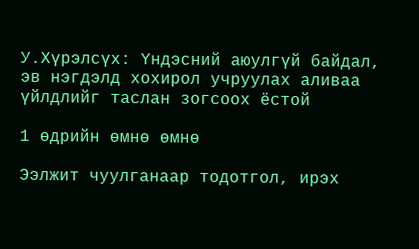У.Хүрэлсүх: Үндэсний аюулгүй байдал, эв нэгдэлд хохирол учруулах аливаа үйлдлийг таслан зогсоох ёстой

1 өдрийн өмнө өмнө

Ээлжит чуулганаар тодотгол, ирэх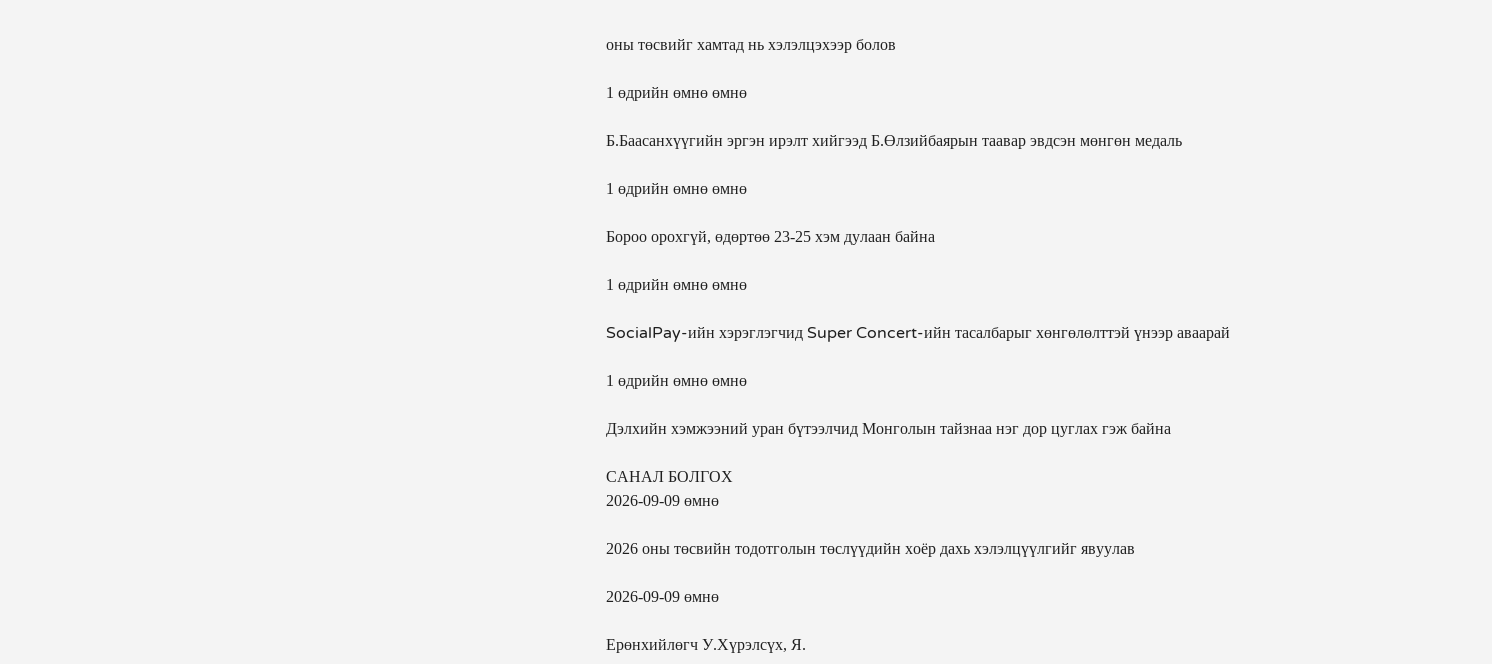оны төсвийг хамтад нь хэлэлцэхээр болов

1 өдрийн өмнө өмнө

Б.Баасанхүүгийн эргэн ирэлт хийгээд Б.Өлзийбаярын таавар эвдсэн мөнгөн медаль

1 өдрийн өмнө өмнө

Бороо орохгүй, өдөртөө 23-25 хэм дулаан байна

1 өдрийн өмнө өмнө

SocialPay-ийн хэрэглэгчид Super Concert-ийн тасалбарыг хөнгөлөлттэй үнээр аваарай

1 өдрийн өмнө өмнө

Дэлхийн хэмжээний уран бүтээлчид Монголын тайзнаа нэг дор цуглах гэж байна

САНАЛ БОЛГОХ
2026-09-09 өмнө

2026 оны төсвийн тодотголын төслүүдийн хоёр дахь хэлэлцүүлгийг явуулав

2026-09-09 өмнө

Ерөнхийлөгч У.Хүрэлсүх, Я.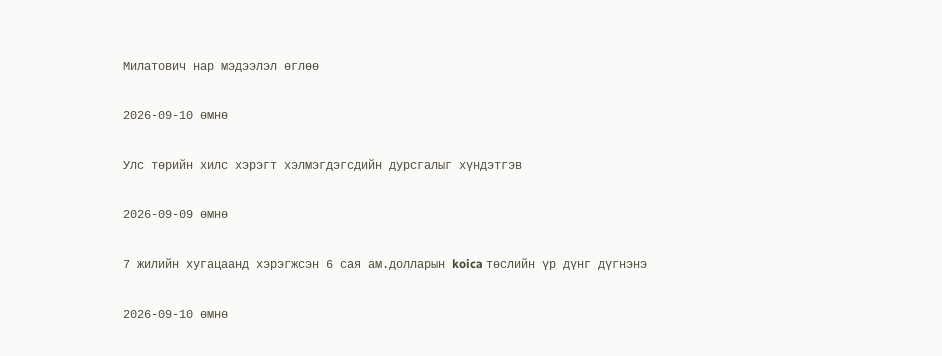Милатович нар мэдээлэл өглөө

2026-09-10 өмнө

Улс төрийн хилс хэрэгт хэлмэгдэгсдийн дурсгалыг хүндэтгэв

2026-09-09 өмнө

7 жилийн хугацаанд хэрэгжсэн 6 сая ам.долларын koica төслийн үр дүнг дүгнэнэ

2026-09-10 өмнө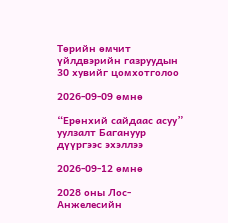Төрийн өмчит үйлдвэрийн газруудын 30 хувийг цомхотголоо

2026-09-09 өмнө

“Ерөнхий сайдаас асуу” уулзалт Багануур дүүргээс эхэллээ

2026-09-12 өмнө

2028 оны Лос-Анжелесийн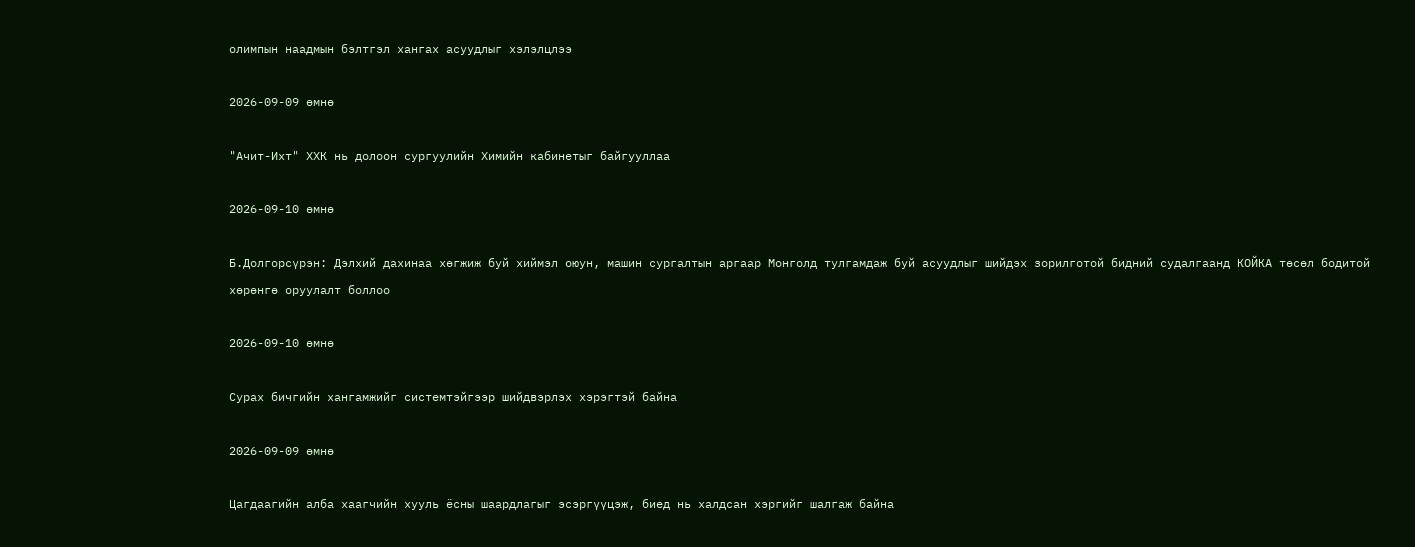олимпын наадмын бэлтгэл хангах асуудлыг хэлэлцлээ

2026-09-09 өмнө

"Ачит-Ихт" ХХК нь долоон сургуулийн Химийн кабинетыг байгууллаа

2026-09-10 өмнө

Б.Долгорсүрэн: Дэлхий дахинаа хөгжиж буй хиймэл оюун, машин сургалтын аргаар Монголд тулгамдаж буй асуудлыг шийдэх зорилготой бидний судалгаанд КОЙКА төсөл бодитой хөрөнгө оруулалт боллоо

2026-09-10 өмнө

Сурах бичгийн хангамжийг системтэйгээр шийдвэрлэх хэрэгтэй байна

2026-09-09 өмнө

Цагдаагийн алба хаагчийн хууль ёсны шаардлагыг эсэргүүцэж, биед нь халдсан хэргийг шалгаж байна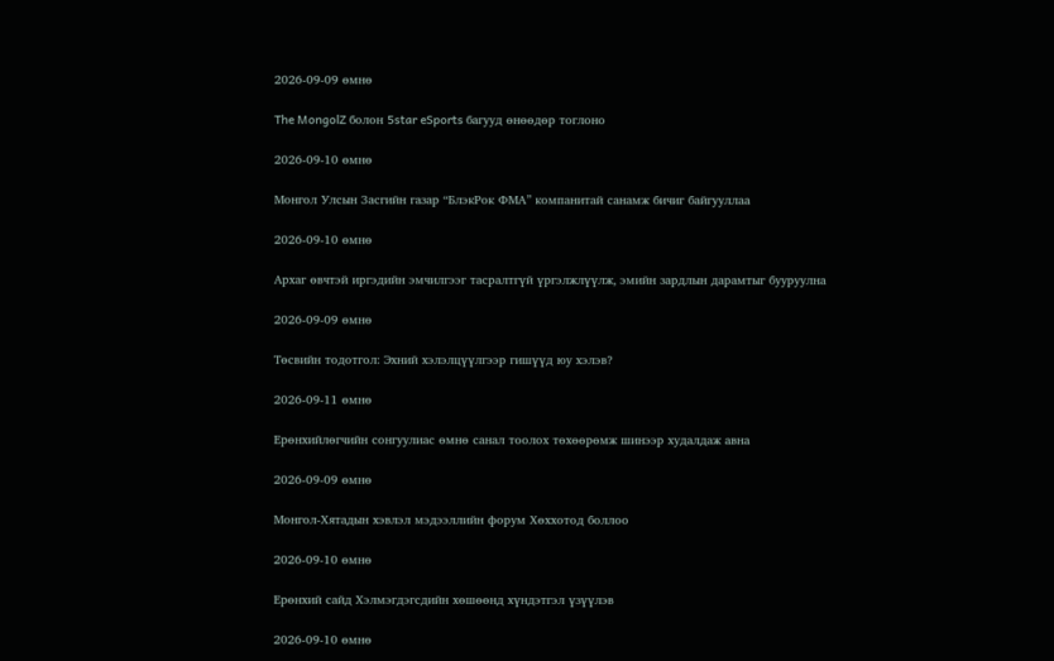2026-09-09 өмнө

The MongolZ болон 5star eSports багууд өнөөдөр тоглоно

2026-09-10 өмнө

Монгол Улсын Засгийн газар “БлэкРок ФМА” компанитай санамж бичиг байгууллаа

2026-09-10 өмнө

Архаг өвчтэй иргэдийн эмчилгээг тасралтгүй үргэлжлүүлж, эмийн зардлын дарамтыг бууруулна

2026-09-09 өмнө

Төсвийн тодотгол: Эхний хэлэлцүүлгээр гишүүд юу хэлэв?

2026-09-11 өмнө

Ерөнхийлөгчийн сонгуулиас өмнө санал тоолох төхөөрөмж шинээр худалдаж авна

2026-09-09 өмнө

Монгол-Хятадын хэвлэл мэдээллийн форум Хөххотод боллоо

2026-09-10 өмнө

Ерөнхий сайд Хэлмэгдэгсдийн хөшөөнд хүндэтгэл үзүүлэв

2026-09-10 өмнө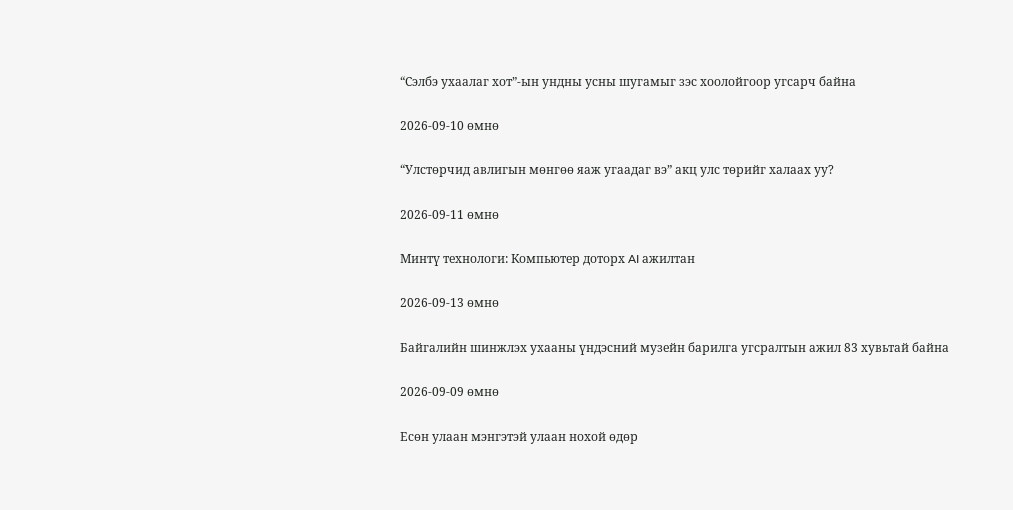“Сэлбэ ухаалаг хот”-ын ундны усны шугамыг зэс хоолойгоор угсарч байна

2026-09-10 өмнө

“Улстөрчид авлигын мөнгөө яаж угаадаг вэ” акц улс төрийг халаах уу?

2026-09-11 өмнө

Минтү технологи: Компьютер доторх AI ажилтан

2026-09-13 өмнө

Байгалийн шинжлэх ухааны үндэсний музейн барилга угсралтын ажил 83 хувьтай байна

2026-09-09 өмнө

Есөн улаан мэнгэтэй улаан нохой өдөр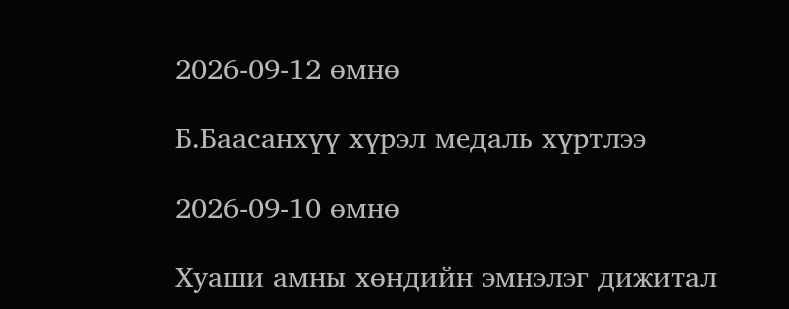2026-09-12 өмнө

Б.Баасанхүү хүрэл медаль хүртлээ

2026-09-10 өмнө

Хуаши амны хөндийн эмнэлэг дижитал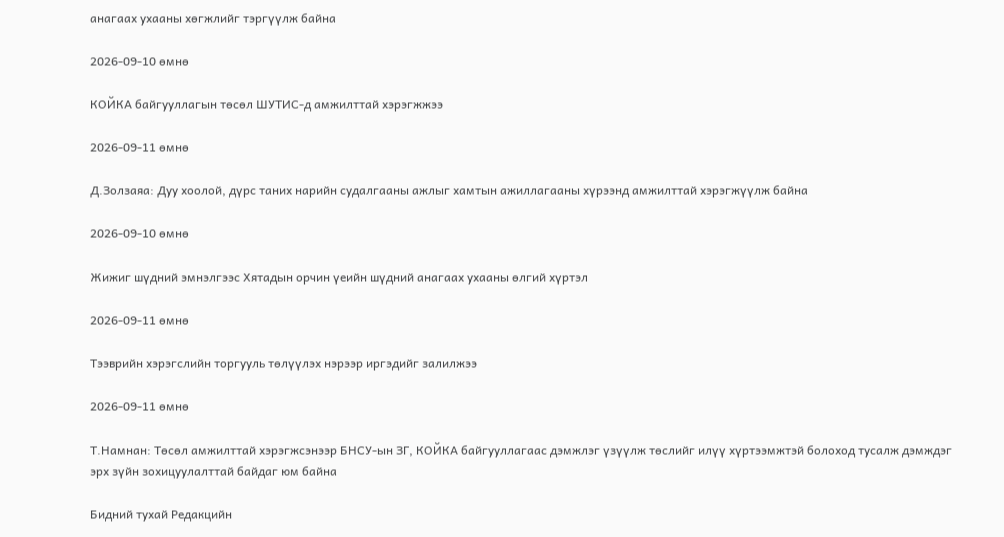анагаах ухааны хөгжлийг тэргүүлж байна

2026-09-10 өмнө

КОЙКА байгууллагын төсөл ШУТИС-д амжилттай хэрэгжжээ

2026-09-11 өмнө

Д.Золзаяа: Дуу хоолой, дүрс таних нарийн судалгааны ажлыг хамтын ажиллагааны хүрээнд амжилттай хэрэгжүүлж байна

2026-09-10 өмнө

Жижиг шүдний эмнэлгээс Хятадын орчин үеийн шүдний анагаах ухааны өлгий хүртэл

2026-09-11 өмнө

Тээврийн хэрэгслийн торгууль төлүүлэх нэрээр иргэдийг залилжээ

2026-09-11 өмнө

Т.Намнан: Төсөл амжилттай хэрэгжсэнээр БНСУ-ын ЗГ, КОЙКА байгууллагаас дэмжлэг үзүүлж төслийг илүү хүртээмжтэй болоход тусалж дэмждэг эрх зүйн зохицуулалттай байдаг юм байна

Бидний тухай Редакцийн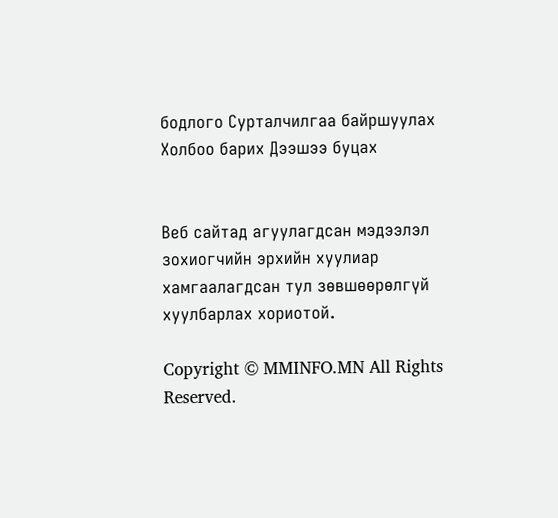бодлого Сурталчилгаа байршуулах Холбоо барих Дээшээ буцах


Веб сайтад агуулагдсан мэдээлэл зохиогчийн эрхийн хуулиар хамгаалагдсан тул зөвшөөрөлгүй хуулбарлах хориотой.

Copyright © MMINFO.MN All Rights Reserved.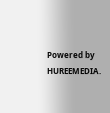Powered by HUREEMEDIA.